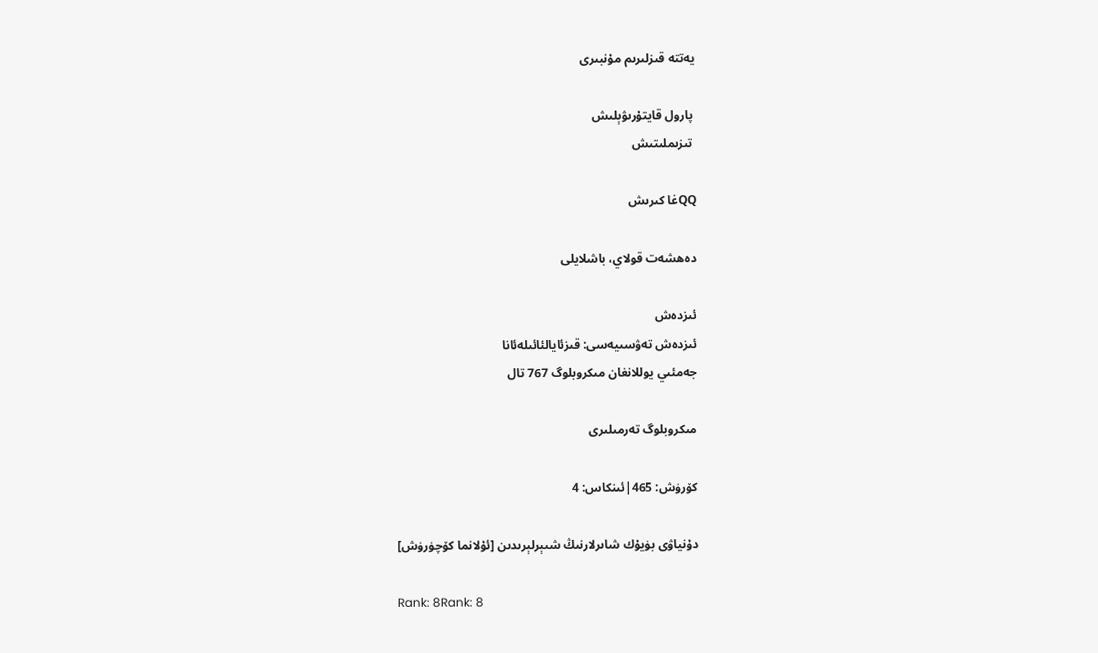يەتتە قىزلىرىم مۇنبىرى

 پارول قايتۇرىۋېلىش
 تىزىملىتىش

QQغا كىرىش

دەھشەت قولاي، باشلايلى

ئىزدەش
ئىزدەش تەۋسىيەسى: قىزئايالئائىلەئانا
جەمئىي يوللانغان مىكروبلوگ 767 تال

مىكروبلوگ تەرمىلىرى

كۆرۈش: 465|ئىنكاس: 4

دۇنياۋى بۈيۇك شاىرلارنىڭ شىېرلېرىدىن [ئۇلانما كۆچۈرۈش]

Rank: 8Rank: 8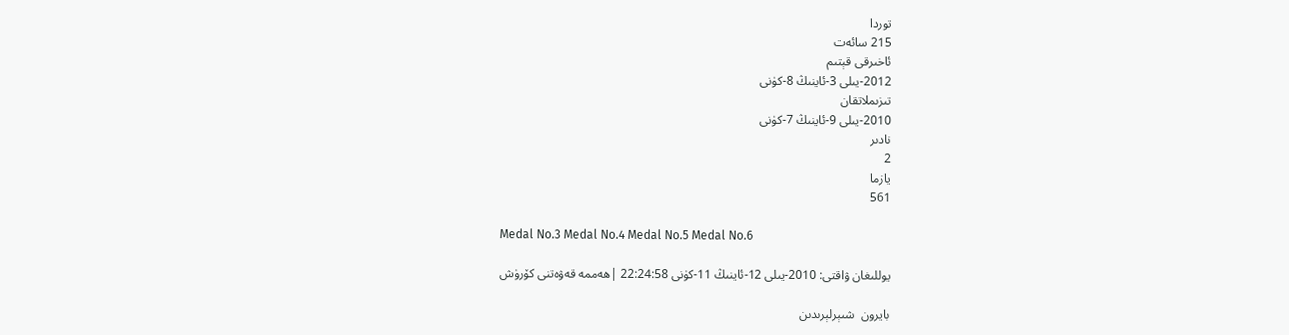توردا
215 سائەت
ئاخىرقى قېتىم
2012-يىلى 3-ئاينىڭ 8-كۈنى
تىزىملاتقان
2010-يىلى 9-ئاينىڭ 7-كۈنى
نادىر
2
يازما
561

Medal No.3 Medal No.4 Medal No.5 Medal No.6

يوللىغان ۋاقتى: 2010-يىلى 12-ئاينىڭ 11-كۈنى 22:24:58 |ھەممە قەۋەتنى كۆرۈش

بايرون  شىېرلېرىدىن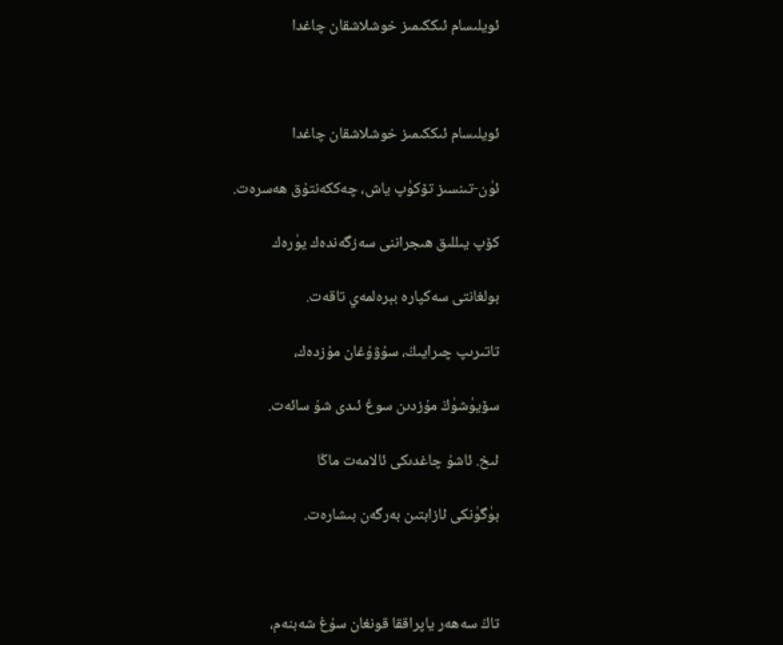ئويلىسام ئىككىمىز خوشلاشقان چاغدا



ئويلىسام ئىككىمىز خوشلاشقان چاغدا

ئۈن-تىنسىز تۆكۈپ ياش، چەككەنتۇق ھەسرەت.

كۆپ يىللىق ھىجراننى سەزگەندەك يۈرەك

بولغانتى سەكپارە بېرەلمەي تاقەت.

تاتىرىپ چىرايىڭ، سۇۋۇغان مۇزدەك،

سۆيۈشۈڭ مۇزدىن سوغ ئىدى شۇ سائەت.

ئىخ. ئاشۇ چاغدىكى ئالامەت ماڭا

بۈگۈنكى ئازابتىن بەرگەن بىشارەت.



تاڭ سەھەر ياپراققا قونغان سۇغ شەبنەم،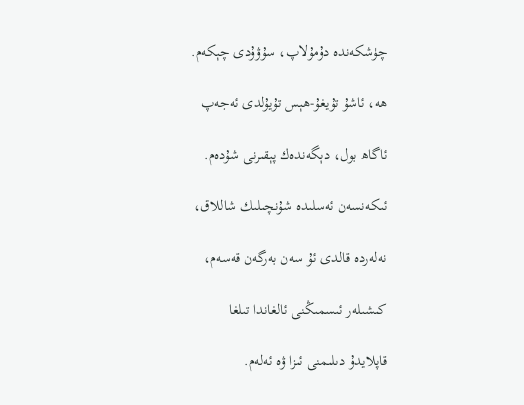چۈشكەندە دۇمۇلاپ، سۇۋۇدى چېكەم.

ھە، ئاشۇ تۇيغۇ-ھېس تۇيۇلدى ئەجەپ

ئاگاھ بول، دېگەندەك پېقىرنى شۇدەم.

ئىكەنسەن ئەسلىدە شۇنچىلىك شاللاق،

نەلەردە قالدى ئۇ سەن بەرگەن قەسەم،

كىشىلەر ئىسمىڭنى ئالغاندا تىلغا

قاپلايدۇ دىلىمنى ئىزا ۋە ئەلەم.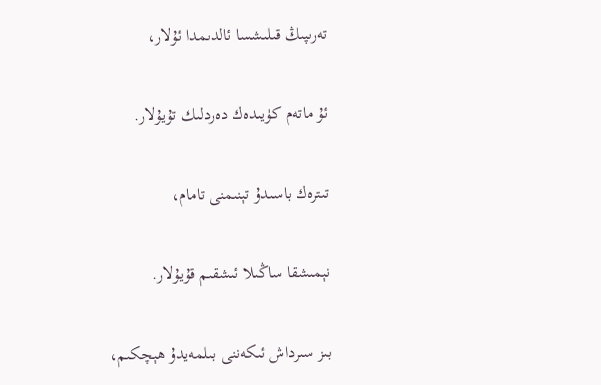تەرىپىڭ قىلىشسا ئالدىمدا ئۇلار،

ئۇ ماتەم كۈيىدەك دەردلىك تۇيۇلار.

تىترەك باسىدۇ تېنىمنى تامام،

نېمىشقا ساڭىلا ئىشقىم قۇيۇلار.

بىز سىرداش ئىكەننى بىلمەيدۇ ھېچكىم،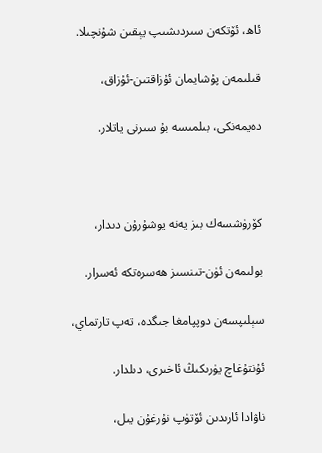ئاھ، ئۆتكەن سىردىشىپ يېقىن شۇنچىلا.

قىلىمەن پۇشايمان ئۇزاقتىن-ئۇزاق،

دەيمەنكى، بىلمىسە بۇ سىرنى ياتلار.



كۆرۈشسەك بىز يەنە يوشۇرۇن دىدار،

بولىمەن ئۈن-تىنسىز ھەسرەتكە ئەسرار.

سېلىپسەن دوپپامغا جىگدە، تەپ تارتماي،

ئۇنتۇغاچ يۈرىكىڭ ئاخىرى، دىلدار.

ناۋادا ئارىدىن ئۆتۈپ نۇرغۇن يىل،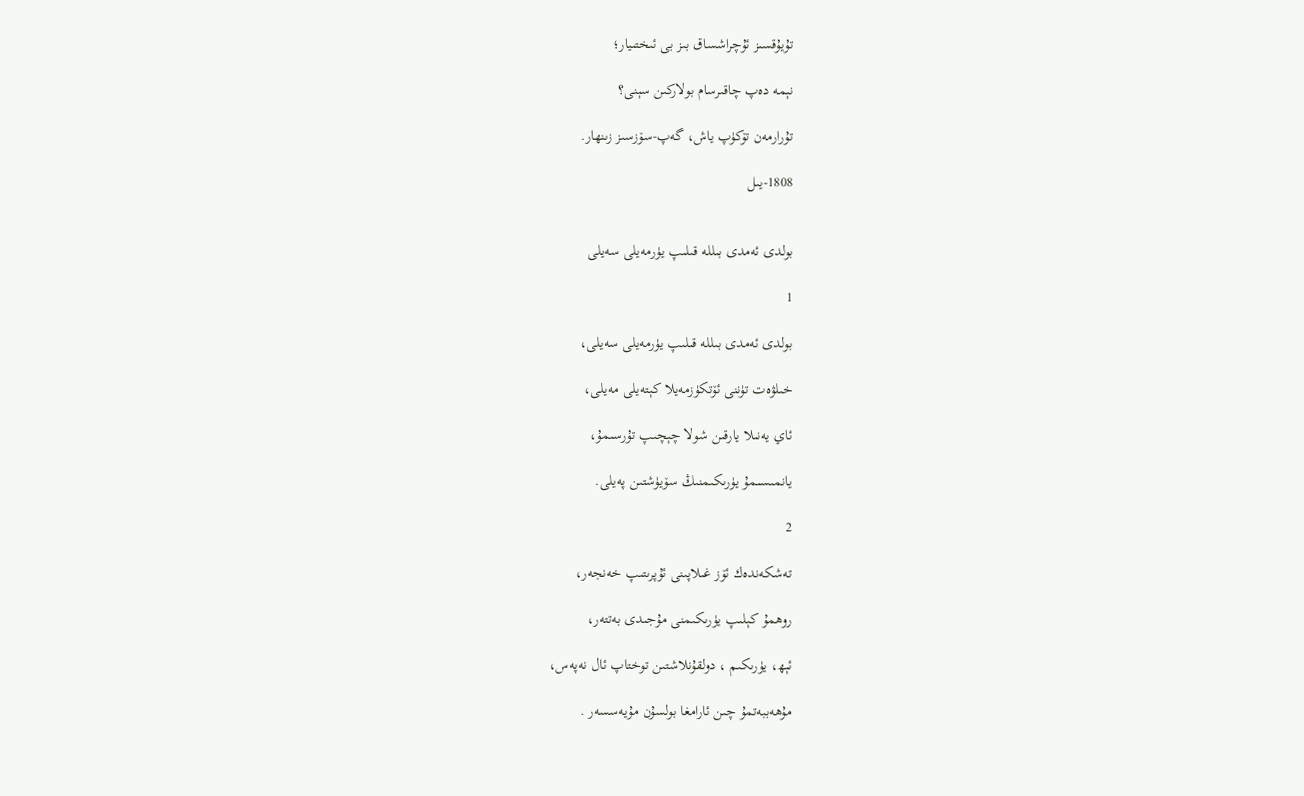تۇيۇقسىز ئۇچراشساق بىز بى ئىختىيار؛

نېمە دەپ چاقىرسام بولاركىن سېنى؟

تۇرارمەن تۆكۈپ ياش، گەپ-سۆزسىز زىنھار.

1808-يىل


بولدى ئەمدى بىللە قىلىپ يۈرمەيلى سەيلى

1

بولدى ئەمدى بىللە قىلىپ يۈرمەيلى سەيلى،

خىلۋەت تۈننى ئۆتكۈزمەيلا كېتەيلى مەيلى،

ئاي يەنىلا يارقىن شولا چېچىپ تۇرسىمۇ،

يانمىسىمۇ يۈرىكىمنىڭ سۆيۈشتىن پەيلى.

2

تەشكەندەك ئۆز غىلاپىنى ئۇپرىتىپ خەنجەر،

روھمۇ كېلىپ يۈرىكىمنى مۇجىدى بەتتەر،

ئېھ، يۈرىكىم ، دولقۇنلاشتىن توختاپ ئال نەپەس،

مۇھەببەتمۇ چىن ئارامغا بولسۇن مۇيەسسەر .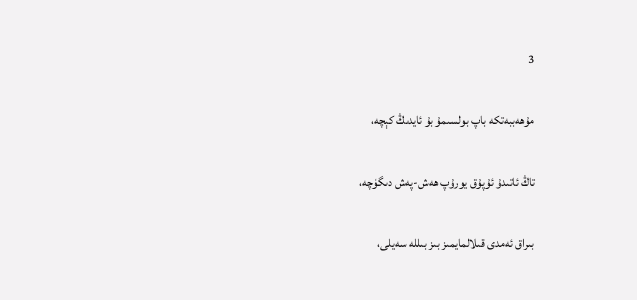3

مۇھەببەتكە باپ بولسىمۇ بۇ ئايدىڭ كېچە،

تاڭ ئاتىدۇ ئۇپۇق يورۇپ ھەش-پەش دىگۈچە،

بىراق ئەمدى قىلالمايمىز بىز بىللە سەيلى،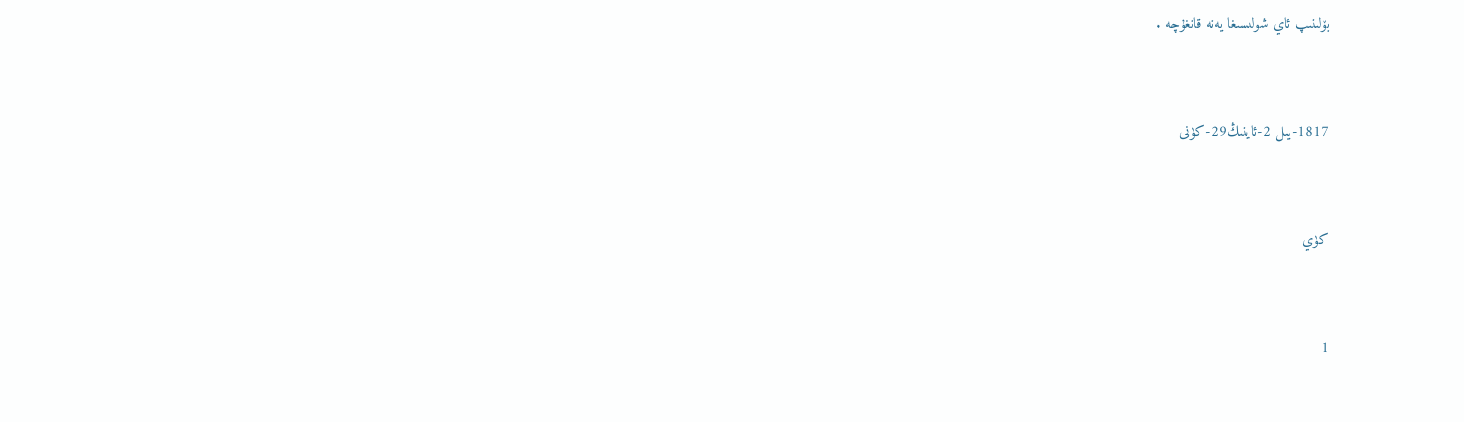بۆلىنىپ ئاي شولىسىغا يەنە قانغۇچە .


1817-يىل 2-ئاينىڭ29-كۈنى


كۈي


1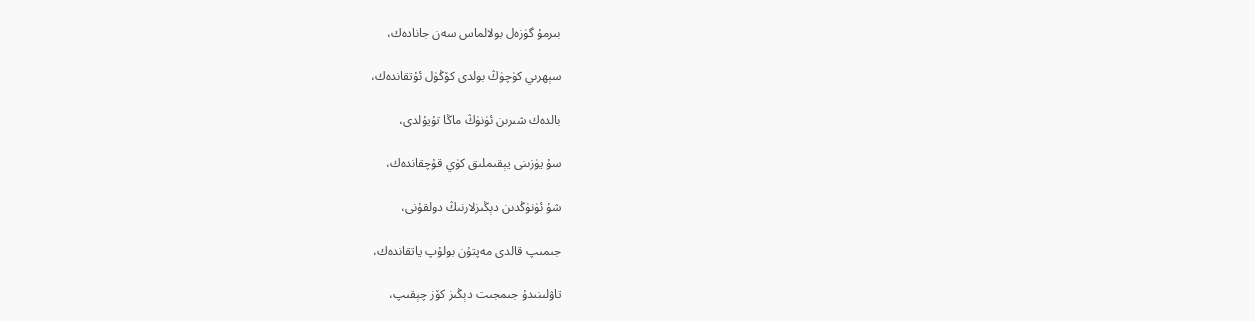بىرمۇ گۈزەل بولالماس سەن جانادەك،

سېھرىي كۈچۈڭ بولدى كۆڭۈل ئۇتقاندەك،

بالدەك شىرىن ئۈنۈڭ ماڭا تۇيۇلدى،

سۇ يۈزىنى يېقىملىق كۈي قۇچقاندەك،

شۇ ئۈنۈڭدىن دېڭىزلارنىڭ دولقۇنى،

جىمىپ قالدى مەپتۇن بولۇپ ياتقاندەك،

تاۋلىنىدۇ جىمجىت دېڭىز كۆز چېقىپ،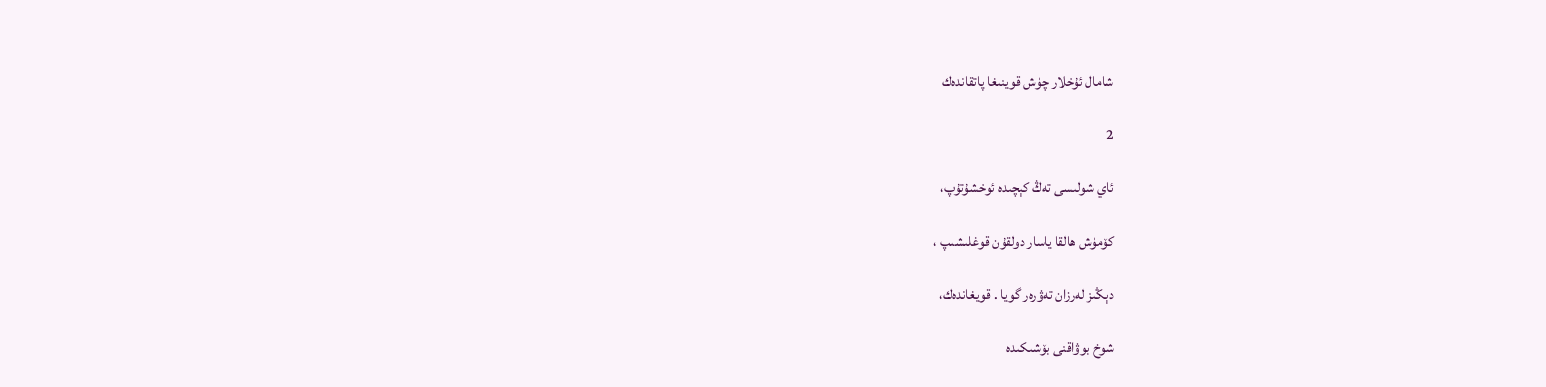شامال ئۇخلار چۈش قوينىغا پاتقاندەك

2

ئاي شولىسى تەڭ كېچىدە ئوخشۇتۇپ،

كۆمۈش ھالقا ياسار دولقۇن قوغلىشىپ ،

دېڭىز لەرزان تەۋرەر گويا . قويغاندەك،

شوخ بوۋاقنى بۆشىكىدە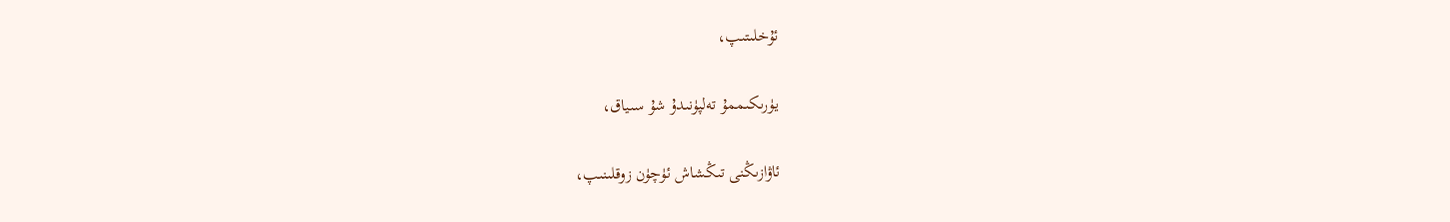ئۇخلىتىپ،

يۈرىكىممۇ تەلپۈنىدۇ شۇ سىياق،

ئاۋازىڭنى تىڭشاش ئۈچۈن زوقلىنىپ،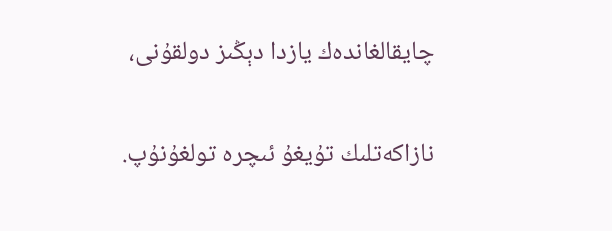چايقالغاندەك يازدا دېڭىز دولقۇنى،

نازاكەتلىك تۇيغۇ ئىچرە تولغۇنۇپ.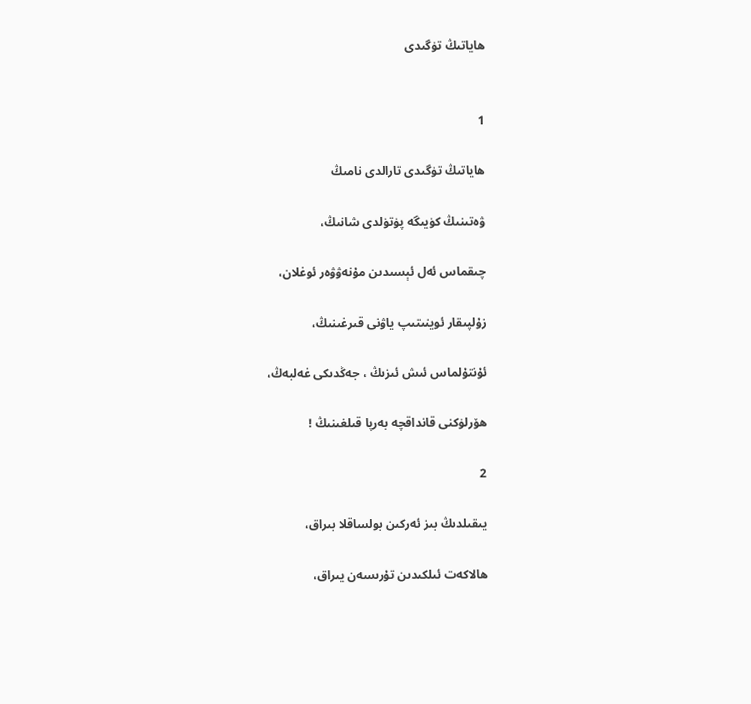ھاياتىڭ تۈگىدى


1

ھاياتىڭ تۈگىدى تارالدى نامىڭ

ۋەتىنىڭ كۈيىگە پۈتۈلدى شانىڭ،

چىقماس ئەل ئېسىدىن مۇنەۋۋەر ئوغلان،

زۇلپىقار ئوينىتىپ ياۋنى قىرغىنىڭ،

ئۇنتۇلماس ئىش ئىزىڭ ، جەڭدىكى غەلبەڭ،

ھۆرلۈكنى قانداقچە بەرپا قىلغىنىڭ !

2

يىقىلدىڭ بىز ئەركىن بولساقلا بىراق،

ھالاكەت ئىلكىدىن تۇرىسەن يىراق،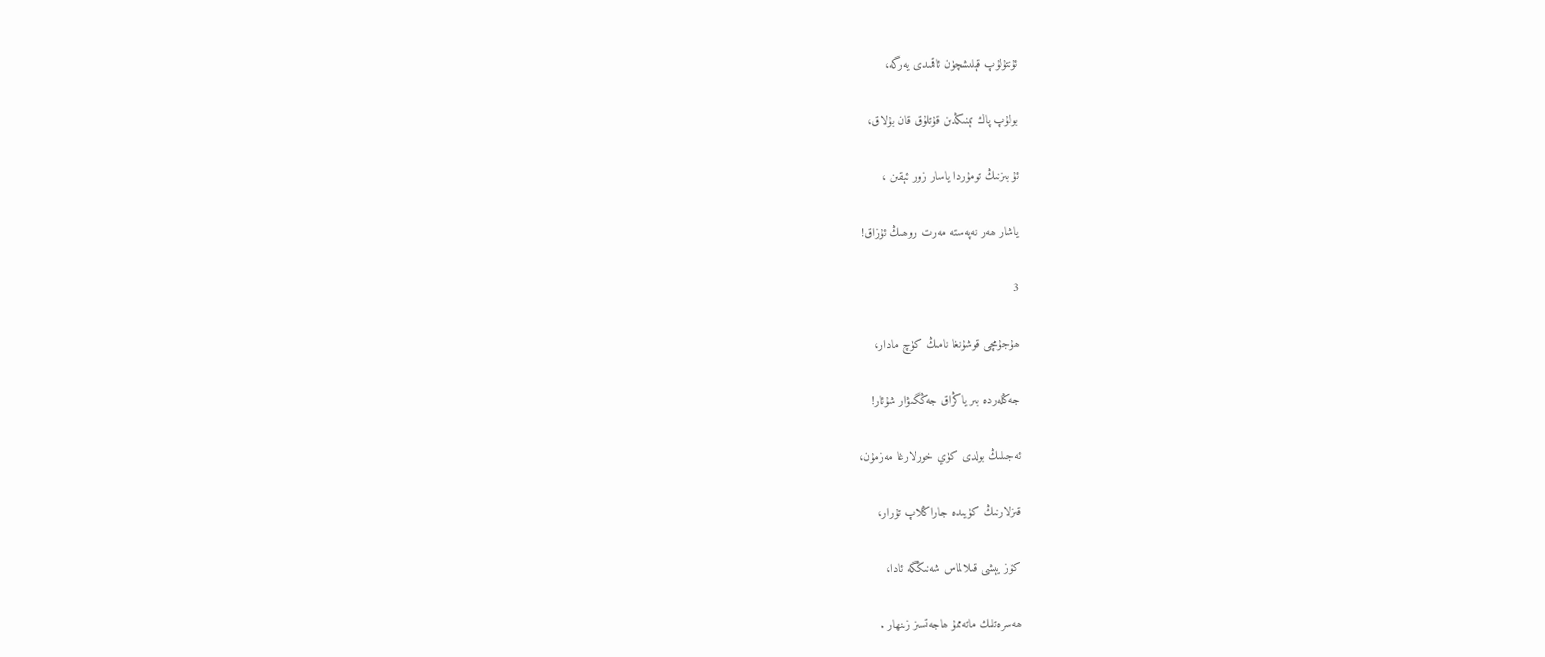ئۇنتۇلۇپ قېلىشچۈن ئاقمىدى يەرگە،

بولۇپ پاك تېنىڭدىن قۇتلۇق قان بۇلاق،

ئۇ بىزنىڭ تومۇردا ياسار زور ئېقىن ،

ياشار ھەر نەپەستە مەرت روھىڭ ئۇزاق!

3

ھۇجۇمچى قوشۇنغا نامىڭ كۈچ مادار،

جەڭلەردە بىر ياڭراق جەڭگىۋار شۇئار!

ئەجىلىڭ بولدى كۈي خورلارغا مەزمۇن،

قىزلارنىڭ كۈيىدە جاراڭلاپ تۇرار،

كۆز يېشى قىلالماس شەنىڭگە ئادا،

ھەسرەتلىك ماتەممۇ ھاجەتسىز زىنھار .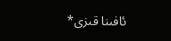ئافىنا قىزى*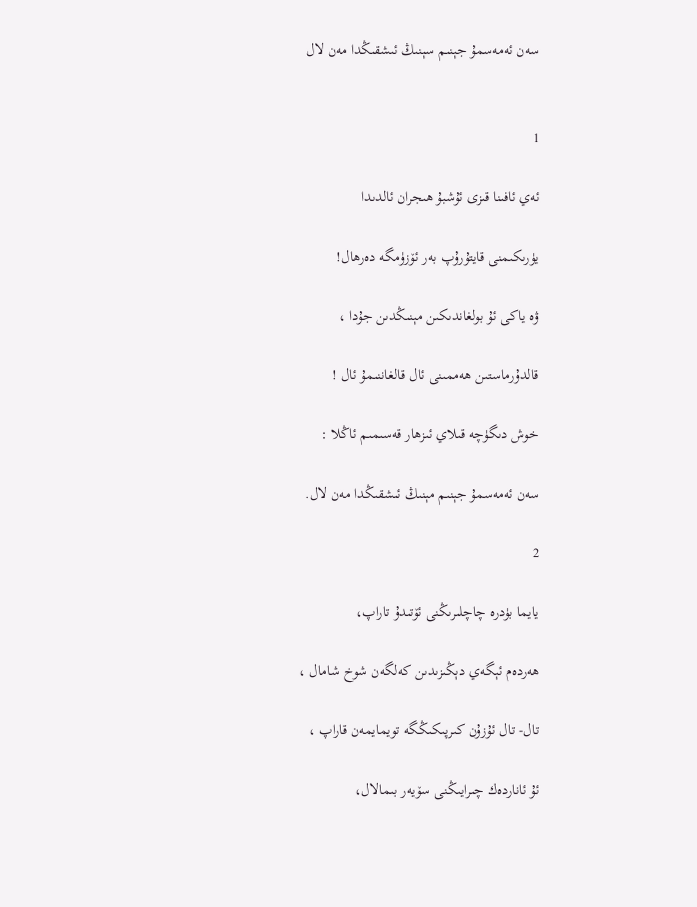سەن ئەمەسمۇ جېنىم سېنىڭ ئىشقىڭدا مەن لال


1

ئەي ئافىنا قىزى ئۇشبۇ ھىجران ئالدىدا

يۈرىكىمنى قايتۇرۇپ بەر ئۆزۈمگە دەرھال!

ۋە ياكى ئۇ بولغاندىكىن مېنىڭدىن جۇدا ،

قالدۇرماستىن ھەممىنى ئال قالغاننىمۇ ئال !

خوش دىگۈچە قىلاي ئىزھار قەسىمىم ئاڭلا :

سەن ئەمەسمۇ جېنىم مېنىڭ ئىشقىڭدا مەن لال.

2

يايما بۈدرە چاچلىرىڭنى ئۆتىدۇ تاراپ،

ھەردەم ئېگەي دېڭىزىدىن كەلگەن شوخ شامال ،

تال- تال ئۇزۇن كىرپىكىڭگە تويمايمەن قاراپ ،

ئۇ ئاناردەك چىرايىڭنى سۆيەر بىمالال،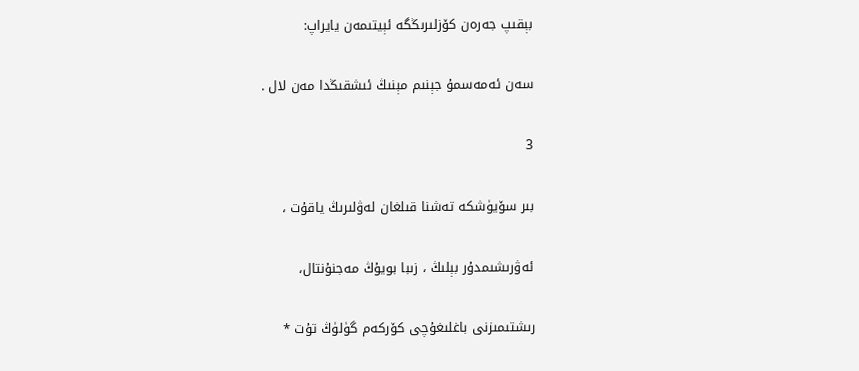بېقىپ جەرەن كۆزلىرىڭگە ئېيتىمەن يايراپ:

سەن ئەمەسمۇ جېنىم مېنىڭ ئىشقىڭدا مەن لال .

3

بىر سۆيۈشكە تەشنا قىلغان لەۋلىرىڭ ياقۇت ،

ئەۋرىشىمدۇر بېلىڭ ، زىبا بويۇڭ مەجنۇنتال،

رىشتىمىزنى باغلىغۇچى كۆركەم گۈلۈڭ تۇت *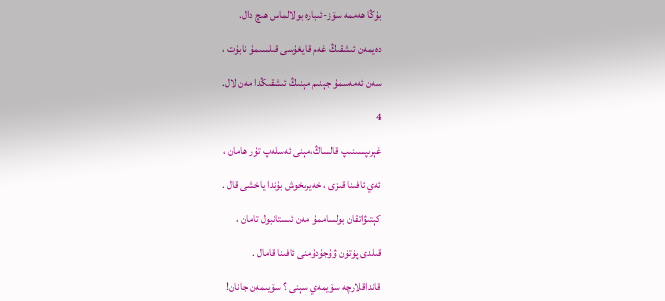بۇڭا ھەممە سۆز-ئىبارە بولالماس ھىچ دال.

دەيمەن ئىشقىڭ غەم قايغۇسى قىلسىمۇ نابۇت ،

سەن ئەمەسمۇ جېنىم مېنىڭ ئىشقىڭدا مەن لال.

4

غېرىپسىنىپ قالساڭ،مېنى ئەسلەپ تۇر ھامان ،

ئەي ئافىنا قىزى ، خەيرىخوش بۇندا ياخشى قال .

كېتىۋاتقان بولساممۇ مەن ئىستانبول تامان ،

قىلدى پۈتۈن ۋۇجۇدۇمنى ئافىنا قامال .

قانداقلارچە سۆيمەي سېنى ؟ سۆيىمەن جانان!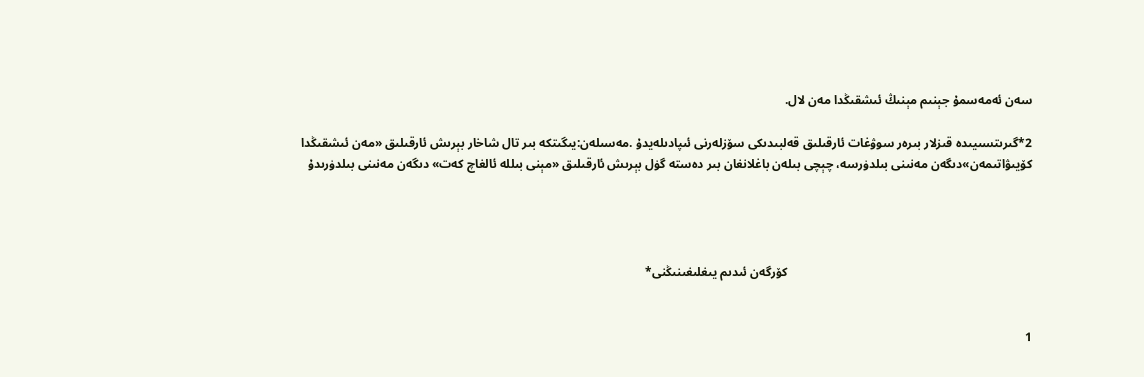سەن ئەمەسمۇ جېنىم مېنىڭ ئىشقىڭدا مەن لال.

2*گىرىتسىيىدە قىزلار بىرەر سوۋغات ئارقىلىق قەلبىدىكى سۆزلەرنى ئىپادىلەيدۇ .مەسىلەن:يىگىتكە بىر تال شاخار بېرىش ئارقىلىق «مەن ئىشقىڭدا كۆيىۋاتىمەن»دىگەن مەنىنى بىلدۈرسە، چېچى بىلەن باغلانغان بىر دەستە گۈل بېرىش ئارقىلىق «مېنى بىللە ئالغاچ كەت» دىگەن مەنىنى بىلدۈرىدۇ




                                                                              كۆرگەن ئىدىم يىغلىغىنىڭنى*


1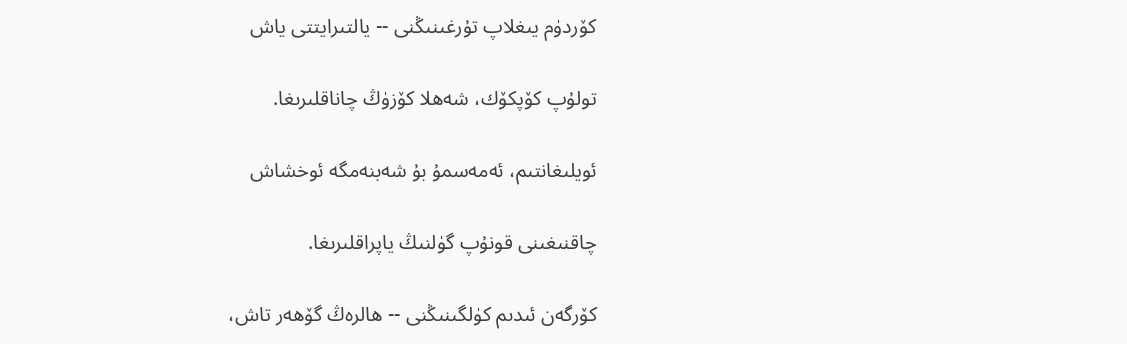كۆردۈم يىغلاپ تۇرغىنىڭنى -- يالتىرايتتى ياش

تولۇپ كۆپكۆك، شەھلا كۆزۈڭ چاناقلىرىغا.

ئويلىغانتىم، ئەمەسمۇ بۇ شەبنەمگە ئوخشاش

چاقنىغىنى قونۇپ گۈلنىڭ ياپراقلىرىغا.

كۆرگەن ئىدىم كۈلگىنىڭنى -- ھالرەڭ گۆھەر تاش،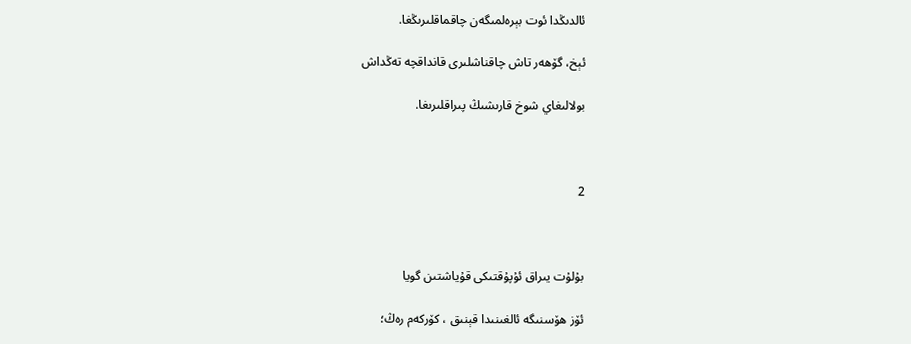ئالدىڭدا ئوت بېرەلمىگەن چاقماقلىرىڭغا.

ئېخ، گۆھەر تاش چاقناشلىرى قانداقچە تەڭداش

بولالىغاي شوخ قارىشىڭ پىراقلىرىغا.



2



بۇلۇت يىراق ئۇپۇقتىكى قۇياشتىن گويا

ئۆز ھۆسنىگە ئالغىنىدا قېنىق ، كۆركەم رەڭ؛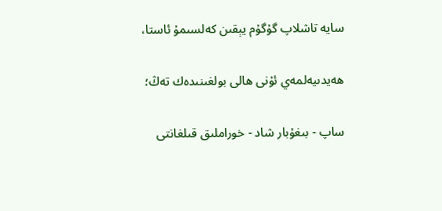سايە تاشلاپ گۇگۇم يېقىن كەلسىمۇ ئاستا،

ھەيدىيەلمەي ئۇنى ھالى بولغىنىدەك تەڭ؛

ساپ - بىغۇبار شاد - خوراملىق قىلغانتى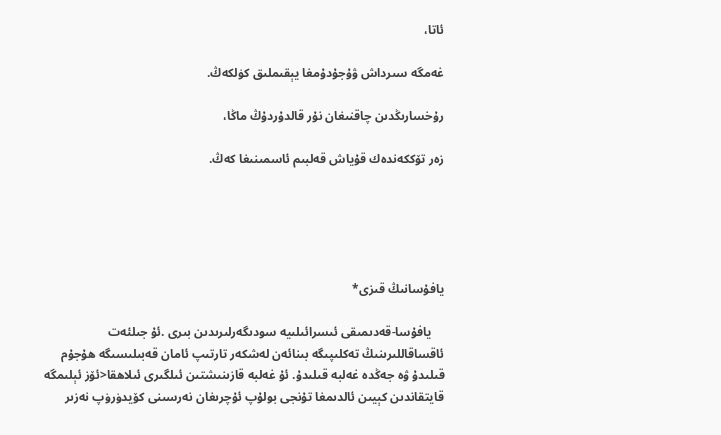ئاتا،

غەمگە سىرداش ۋۇجۇدۇمغا يېقىملىق كۈلكەڭ.

رۇخسارىڭدىن چاقنىغان نۇر قالدۇردۇڭ ماڭا،

زەر تۆككەندەك قۇياش قەلبىم ئاسمىنىغا كەڭ.





يافۇسانىڭ قىزى*

    يافۇسا-قەدىمىقى ئىسرائىلىيە سودىگەرلىرىدىن بىرى .ئۇ جىلئەت ئاقساقاللىرىنىڭ تەكلىپىگە بىنائەن لەشكەر تارتىپ ئامان قەبىلىسىگە ھۇجۇم قىلىدۇ ۋە جەڭدە غەلبە قىلىدۇ. ئۇ غەلبە قازىنىشتىن ئىلگىرى ئىلاھقا<ئۆز ئېلىمگە قايتقاندىن كېيىن ئالدىمغا تۇنجى بولۇپ ئۇچرىغان نەرسىنى كۆيدۈرۈپ نەزىر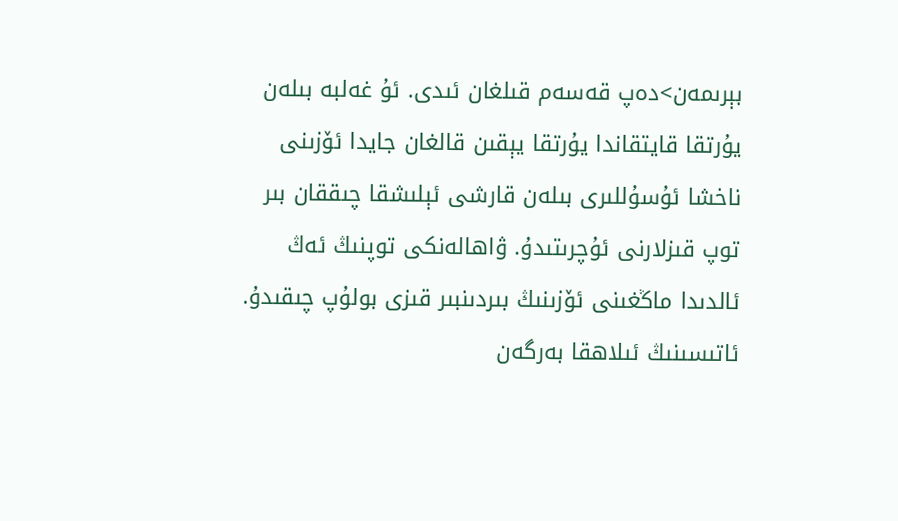بېرىمەن>دەپ قەسەم قىلغان ئىدى. ئۇ غەلبە بىلەن يۇرتقا قايتقاندا يۇرتقا يېقىن قالغان جايدا ئۆزىنى ناخشا ئۇسۇللىرى بىلەن قارشى ئېلىشقا چىققان بىر توپ قىزلارنى ئۇچرىتىدۇ. ۋاھالەنكى توپنىڭ ئەڭ ئالدىدا ماڭغىنى ئۆزىنىڭ بىردىنبىر قىزى بولۇپ چىقىدۇ. ئاتىسىنىڭ ئىلاھقا بەرگەن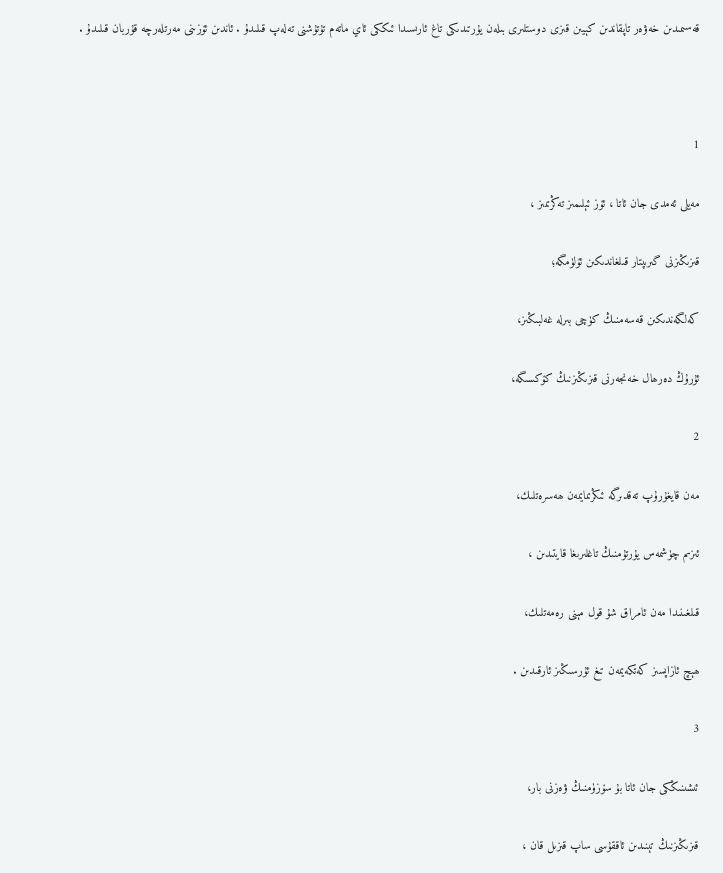قەسىمىدىن خەۋەر تاپقاندىن كېيىن قىزى دوستلىرى بىلەن يۇرتىدىكى تاغ ئارىسىدا ئىككى ئاي ماتەم تۇتۇشنى تەلەپ قىلىدۇ . ئاندىن ئۆزىنى مەرتلەرچە قۇربان قىلىدۇ .



1

مەيلى ئەمدى جان ئاتا ، ئۆز ئېلىمىز تەڭرىمىز ،

قىزىڭىزنى گىرىپتار قىلغاندىكىن ئۆلۈمگە؛

كەلگەندىكىن قەسەمنىڭ كۈچى بىرلە غەلبىڭىز،

ئۇرۇڭ دەرھال خەنجەرنى قىزىڭىزنىڭ كۆكسىگە،

2

مەن قايغۇرۇپ تەقدىرگە ئىڭرىمايمەن ھەسرەتلىك،

ئىزىم چۈشمەس يۇرتۇمنىڭ تاغلىرىغا قايتىدىن ،

قىلغىنىدا مەن ئامراق شۇ قول مېنى رەمەتلىك،

ھېچ ئازاپسىز كەتكەيمەن تىغ ئۇرسىڭىز ئارقىدىن .

3

ئىشىنىڭكى جان ئاتا بۇ سۆزۈمنىڭ ۋەزنى بار،

قىزىڭىزنىڭ تېنىدىن ئاققۇسى ساپ قىزىل قان ،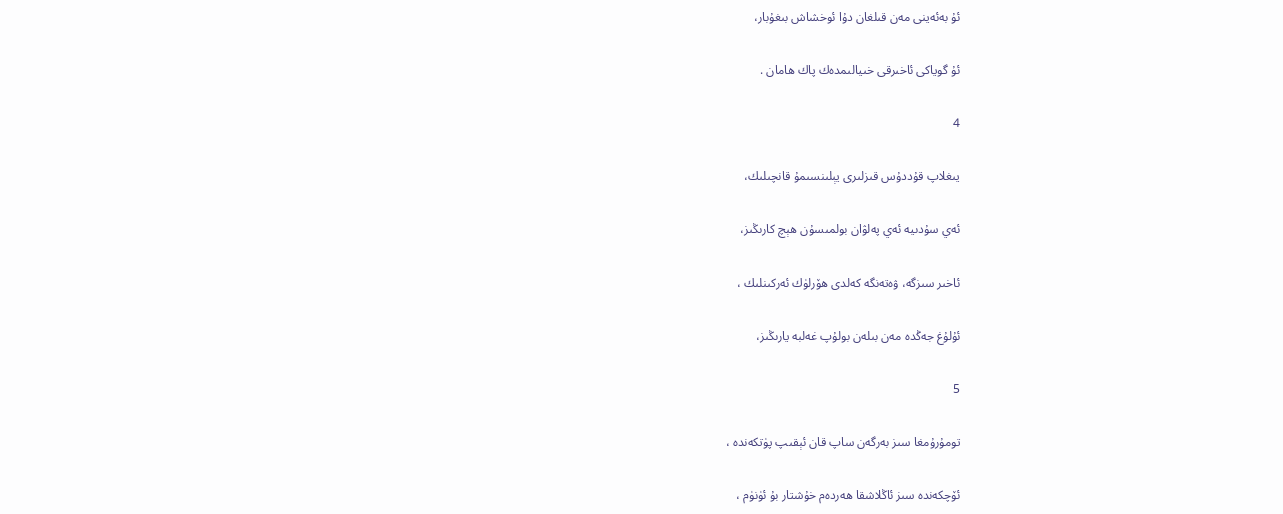ئۇ بەئەينى مەن قىلغان دۇا ئوخشاش بىغۇبار،

ئۇ گوياكى ئاخىرقى خىيالىمدەك پاك ھامان .

4

يىغلاپ قۇددۇس قىزلىرى يېلىنسىمۇ قانچىلىك،

ئەي سۇدىيە ئەي پەلۋان بولمىسۇن ھېچ كارىڭىز،

ئاخىر سىزگە، ۋەتەنگە كەلدى ھۆرلۈك ئەركىنلىك ،

ئۇلۇغ جەڭدە مەن بىلەن بولۇپ غەلبە يارىڭىز،

5

تومۇرۇمغا سىز بەرگەن ساپ قان ئېقىپ پۈتكەندە ،

ئۆچكەندە سىز ئاڭلاشقا ھەردەم خۇشتار بۇ ئۈنۈم ،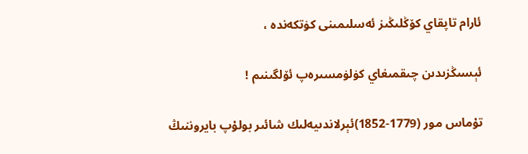ئارام تاپقاي كۆڭلىڭىز ئەسلىمىنى كۈتكەندە ،

ئېسىڭزىدىن چىقمىغاي كۈلۈمسىرەپ ئۆلگىنىم !

تۇماس مور (1779-1852)ئېرلاندىيەلىك شائىر بولۇپ بايروننىڭ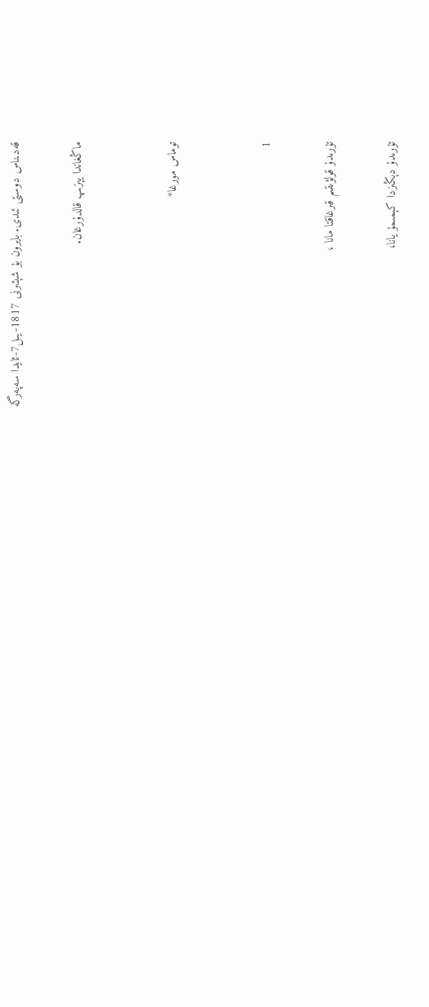قەدىناس دوستى ئىدى. بايرون بۇ شېئىرنى 1817-يىل7-ئايدا سەپەرگە

ماڭغاندا يېزىپ قالدۇرغان.


توماس مورغا*


1

تۇرىدۇ قولۋىقىم قىرغاقتا مانا ،

تۇرىدۇ دېڭىزدا كېمىمۇ يانا،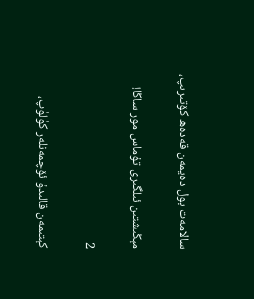سالامەت بول دەيمەن قەدەھ كۆتىرىپ،

مېڭىشتىن ئىلگىرى تۇماس مور ساڭا!

2

كېتىمەن قالىدۇ ئۆچمەنلەر كۈلۈپ،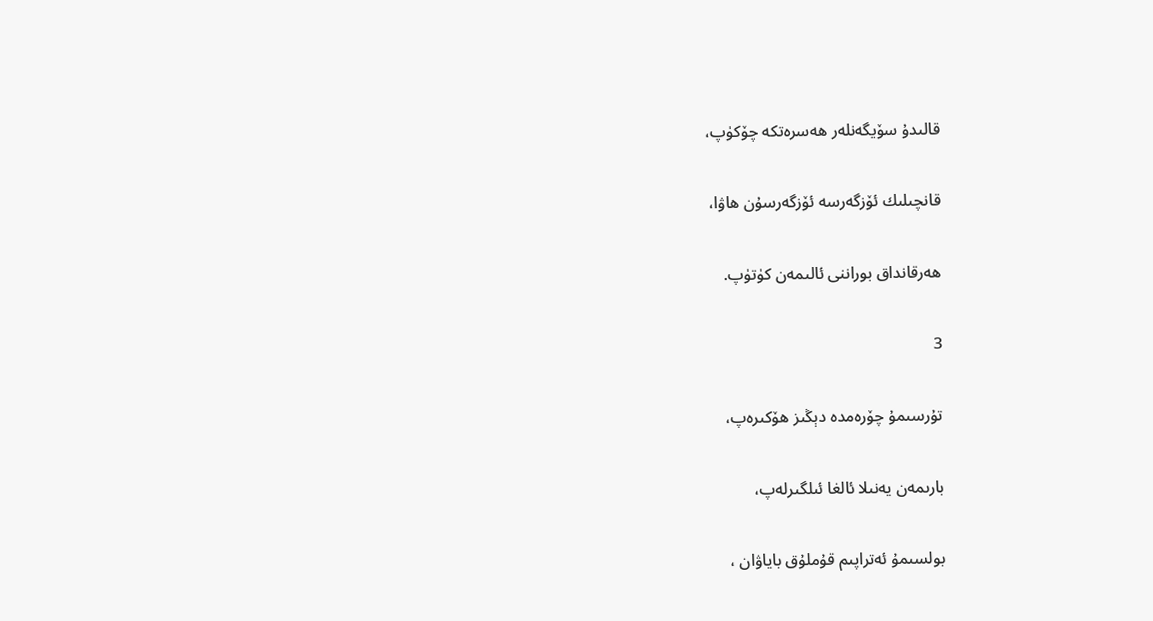قالىدۇ سۆيگەنلەر ھەسرەتكە چۆكۈپ،

قانچىلىك ئۆزگەرسە ئۆزگەرسۇن ھاۋا،

ھەرقانداق بوراننى ئالىمەن كۈتۈپ.

3

تۇرسىمۇ چۆرەمدە دېڭىز ھۆكىرەپ،

بارىمەن يەنىلا ئالغا ئىلگىرلەپ،

بولسىمۇ ئەتراپىم قۇملۇق باياۋان ،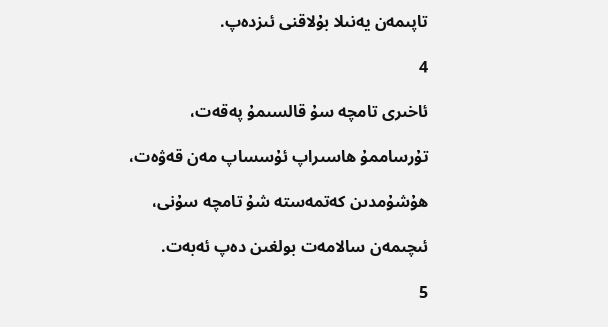تاپىمەن يەنىلا بۇلاقنى ئىزدەپ.

4

ئاخىرى تامچە سۇ قالسىمۇ پەقەت،

تۇرساممۇ ھاسىراپ ئۇسساپ مەن قەۋەت،

ھۇشۇمدىن كەتمەستە شۇ تامچە سۇنى،

ئىچىمەن سالامەت بولغىن دەپ ئەبەت.

5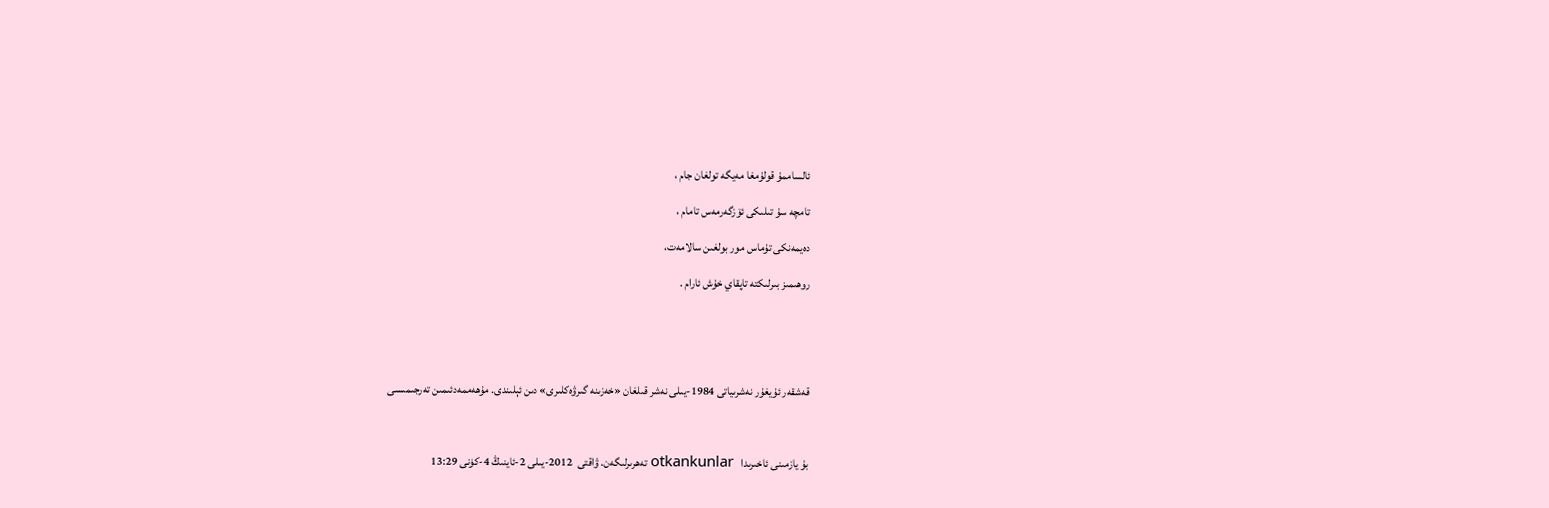ئالساممۇ قولۇمغا مەيگە تولغان جام ،

تامچە سۇ تىلىكى ئۆزگەرمەس تامام ،

دەيمەنكى تۇماس مور بولغىن سالامەت،

روھىمىز بىرلىكتە تاپقاي خۇش ئارام .





قەشقەر ئۇيغۇر نەشرىياتى 1984-يىلى نەشر قىلغان «خەزىنە گىرۋەكلىرى» دىن ئېلىندى. مۇھەممەدئىمىن تەرجىمىسى



بۇ يازمىنى ئاخىرىدا   otkankunlar تەھرىرلىگەن. ۋاقتى  2012-يىلى 2-ئاينىڭ 4-كۈنى 13:29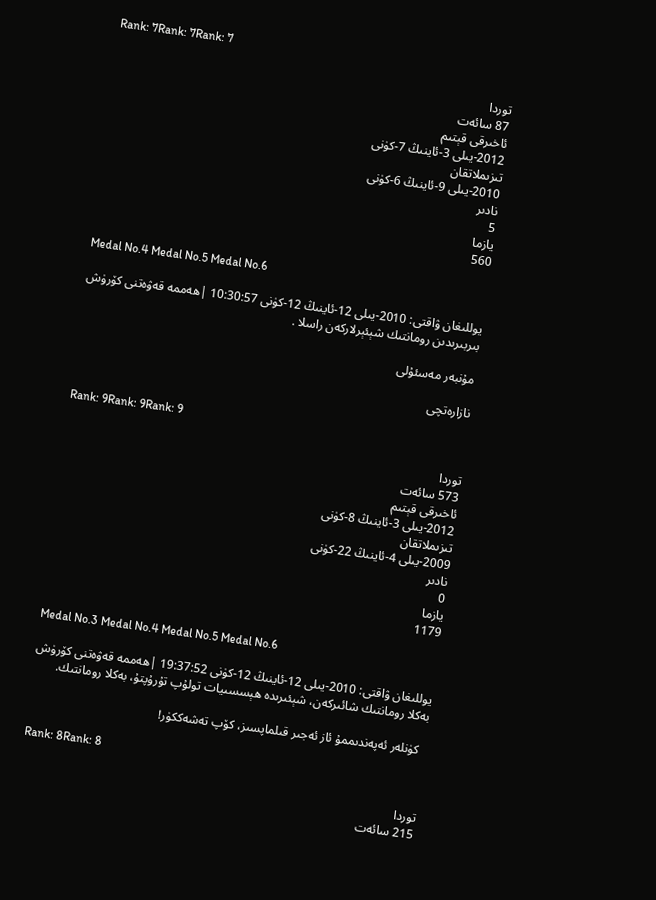Rank: 7Rank: 7Rank: 7

توردا
87 سائەت
ئاخىرقى قېتىم
2012-يىلى 3-ئاينىڭ 7-كۈنى
تىزىملاتقان
2010-يىلى 9-ئاينىڭ 6-كۈنى
نادىر
5
يازما
560

Medal No.4 Medal No.5 Medal No.6

يوللىغان ۋاقتى: 2010-يىلى 12-ئاينىڭ 12-كۈنى 10:30:57 |ھەممە قەۋەتنى كۆرۈش
بىربىرىدىن رومانتىك شېئېرلاركەن راسلا .

مۇنبەر مەسئۇلى

نازارەتچى

Rank: 9Rank: 9Rank: 9

توردا
573 سائەت
ئاخىرقى قېتىم
2012-يىلى 3-ئاينىڭ 8-كۈنى
تىزىملاتقان
2009-يىلى 4-ئاينىڭ 22-كۈنى
نادىر
0
يازما
1179

Medal No.3 Medal No.4 Medal No.5 Medal No.6

يوللىغان ۋاقتى: 2010-يىلى 12-ئاينىڭ 12-كۈنى 19:37:52 |ھەممە قەۋەتنى كۆرۈش
بەكلا رومانتىك شائىركەن، شېئىرىدە ھېسسىيات تولۇپ تۇرۇپتۇ، بەكلا رومانتىك.

  كۈنلەر ئەپەندىممۇ ئاز ئەجىر قىلماپسىز، كۆپ تەشەككۈر!

Rank: 8Rank: 8

توردا
215 سائەت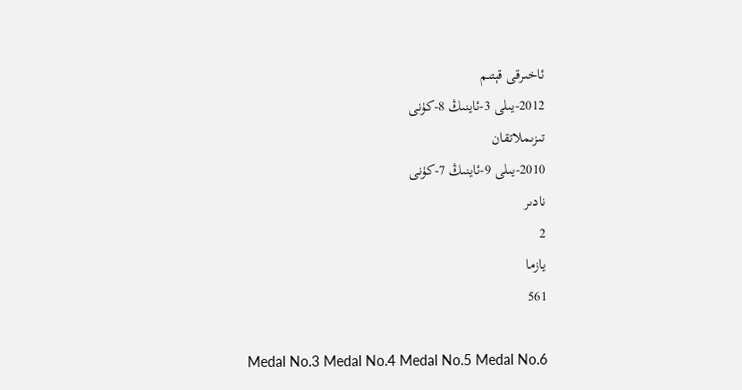ئاخىرقى قېتىم
2012-يىلى 3-ئاينىڭ 8-كۈنى
تىزىملاتقان
2010-يىلى 9-ئاينىڭ 7-كۈنى
نادىر
2
يازما
561

Medal No.3 Medal No.4 Medal No.5 Medal No.6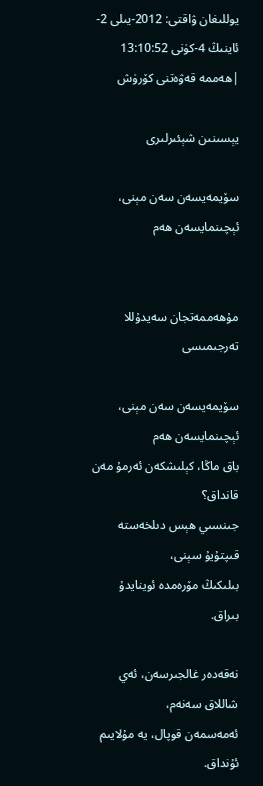يوللىغان ۋاقتى: 2012-يىلى 2-ئاينىڭ 4-كۈنى 13:10:52 |ھەممە قەۋەتنى كۆرۈش

يېسىنىن شېئىرلىرى

سۆيمەيسەن سەن مېنى، ئېچىنمايسەن ھەم


مۇھەممەتجان سەيدۇللا تەرجىمىسى

سۆيمەيسەن سەن مېنى، ئېچىنمايسەن ھەم
باق ماڭا، كېلىشكەن ئەرمۇ مەن قانداق؟
جىنسىي ھېس دىلخەستە قىپتۇيۇ سېنى،
بىلىكىڭ مۆرەمدە ئوينايدۇ بىراق.

نەقەدەر غالجىرسەن، ئەي شاللاق سەنەم،
ئەمەسمەن قوپال، يە مۇلايىم ئۇنداق.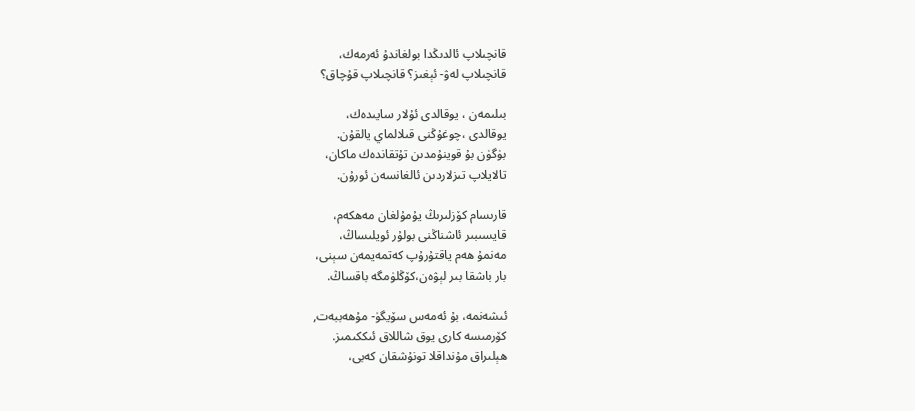قانچىلاپ ئالدىڭدا بولغاندۇ ئەرمەك،
قانچىلاپ لەۋ- ئېغىز؟ قانچىلاپ قۇچاق؟

بىلىمەن ، يوقالدى ئۇلار سايىدەك،
يوقالدى ،چوغۇڭنى قىلالماي يالقۇن.
بۈگۈن بۇ قوينۇمدىن تۇتقاندەك ماكان،
تالايلاپ تىزلاردىن ئالغانسەن ئورۇن.

قارىسام كۆزلىرىڭ يۇمۇلغان مەھكەم،
قايسىبىر ئاشناڭنى بولۇر ئويلىساڭ،
مەنمۇ ھەم ياقتۇرۇپ كەتمەيمەن سېنى،
بار باشقا بىر لېۋەن،كۆڭلۈمگە باقساڭ.

ئىشەنمە، بۇ ئەمەس سۆيگۈ- مۇھەببەت,
كۆرمىسە كارى يوق شاللاق ئىككىمىز.
ھېلىراق مۇنداقلا تونۇشقان كەبى،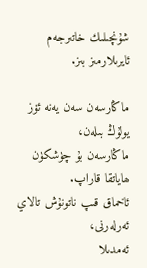شۇنچىلىك خاتىرجەم ئايرىلارمىز بىز.

ماڭارسەن سەن يەنە ئۆز يولۇڭ بىلەن،
ماڭارسەن بۇ چۈشكۈن ھاياتقا قاراپ.
ئاخماق قىپ ناتونۇش تالاي ئەرلەرنى،
ئەمدىلا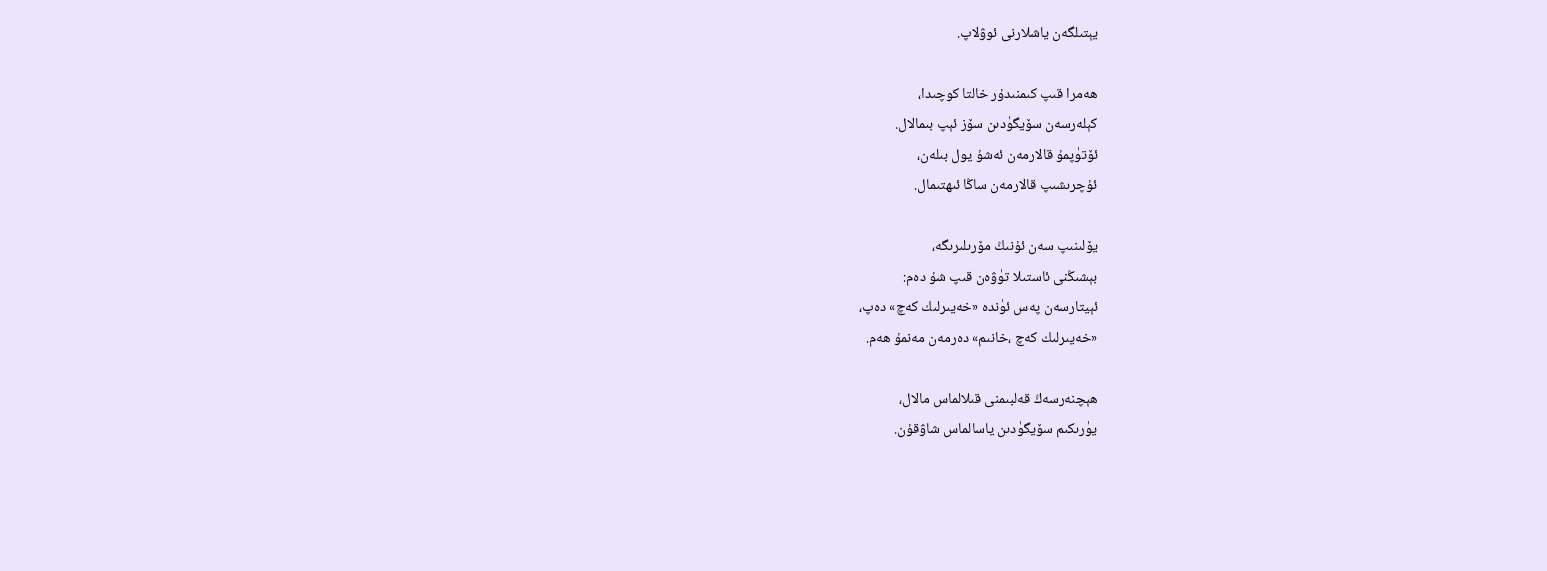يېتىلگەن ياشلارنى ئوۋلاپ.

ھەمرا قىپ كىمنىدۇر خالتا كوچىدا،
كېلەرسەن سۆيگۈدىن سۆز ئېپ بىمالال.
ئۆتۈپمۇ قالارمەن ئەشۇ يول بىلەن،
ئۇچرىشىپ قالارمەن ساڭا ئىھتىمال.

يۆلىنىپ سەن ئۇنىڭ مۆرىلىرىگە،
بېشىڭنى ئاستىلا تۈۋەن قىپ شۇ دەم:
ئېيتارسەن پەس ئۈندە «خەيىرلىك كەچ» دەپ،
«خەيىرلىك كەچ ،خانىم» دەرمەن مەنمۇ ھەم.

ھېچنەرسەڭ قەلبىمنى قىلالماس مالال،
يۈرىكىم سۆيگۈدىن ياسالماس شاۋقۇن.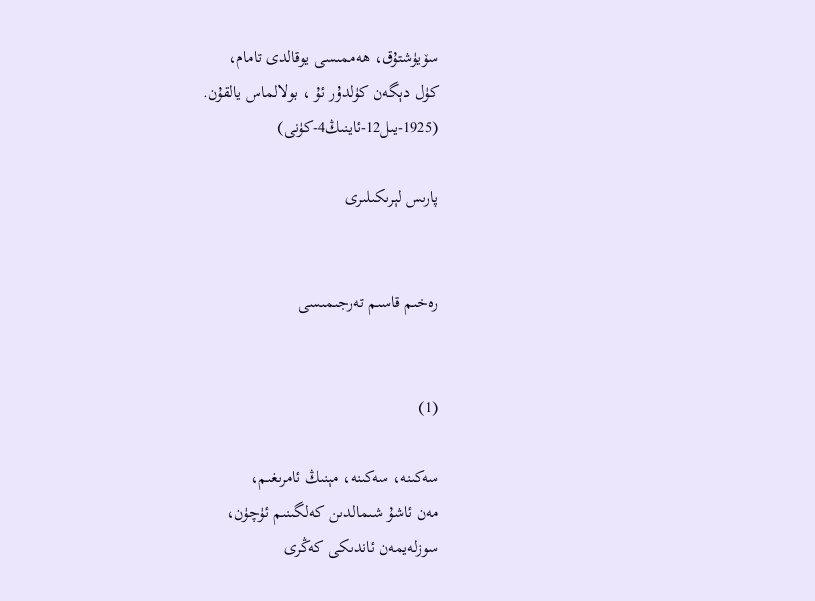سۆيۈشتۇق، ھەممىسى يوقالدى تامام،
كۈل دېگەن كۈلدۇر ئۇ ، بولالماس يالقۇن.
(1925-يىل12-ئاينىڭ4-كۈنى)

پارىس لېرىكىلىرى


رەخىم قاسىم تەرجىمىسى


(1)

سەكىنە، سەكىنە، مېنىڭ ئامرىغىم،
مەن ئاشۇ شىمالدىن كەلگىنىم ئۈچۈن،
سوزلەيمەن ئاندىكى كەڭرى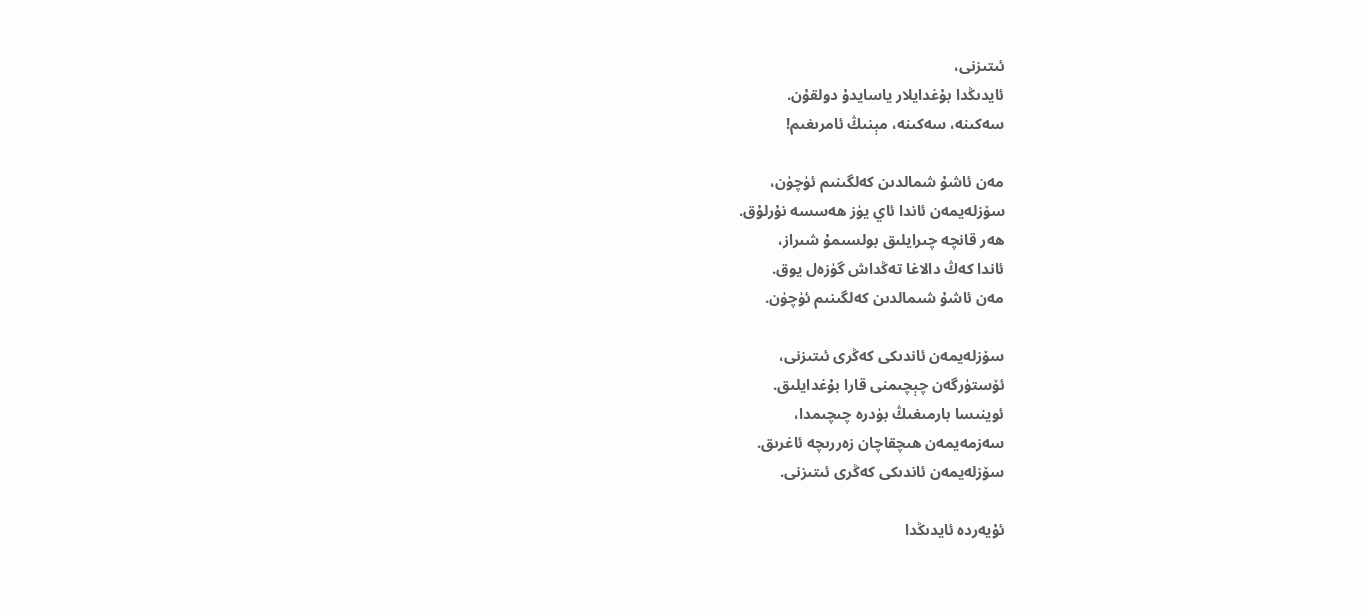ئىتىزنى،
ئايدىڭدا بۇغدايلار ياسايدۇ دولقۇن.
سەكىنە، سەكىنە، مېنىڭ ئامرىغىم!

مەن ئاشۇ شمالدىن كەلگىنىم ئۈچۈن،
سۆزلەيمەن ئاندا ئاي يۈز ھەسسە نۇرلۇق.
ھەر قانچە چىرايلىق بولسىمۇ شىراز،
ئاندا كەڭ دالاغا تەڭداش گۈزەل يوق.
مەن ئاشۇ شىمالدىن كەلگىنىم ئۈچۈن.

سۆزلەيمەن ئاندىكى كەڭرى ئىتىزنى،
ئۆستۈرگەن چېچىمنى قارا بۇغدايلىق.
ئوينىسا بارمىغىڭ بۈدرە چىچىمدا،
سەزمەيمەن ھىچقاچان زەررىچە ئاغرىق.
سۆزلەيمەن ئاندىكى كەڭرى ئىتىزنى.

ئۇيەردە ئايدىڭدا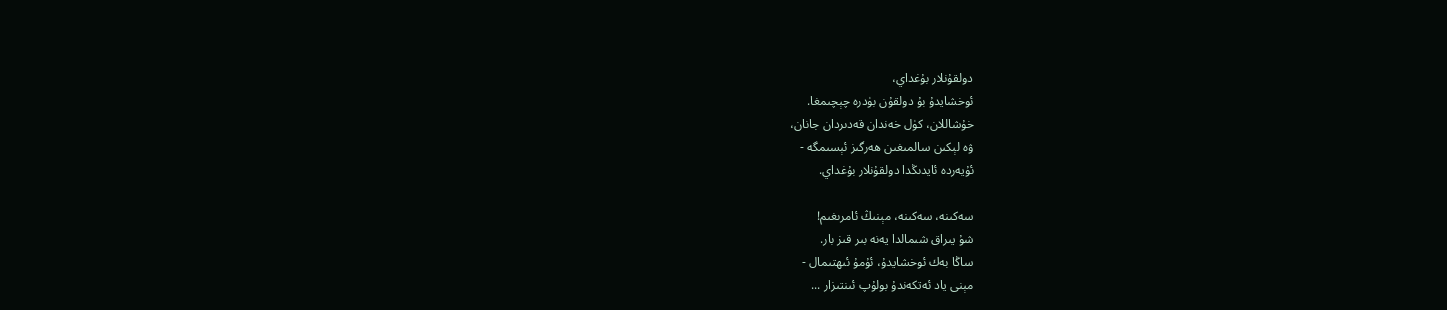دولقۇنلار بۇغداي،
ئوخشايدۇ بۇ دولقۇن بۈدرە چېچىمغا.
خۇشاللان، كۈل خەندان قەدىردان جانان،
ۋە لېكىن سالمىغىن ھەرگىز ئېسىمگە -
ئۇيەردە ئايدىڭدا دولقۇنلار بۇغداي.

سەكىنە، سەكىنە، مېنىڭ ئامرىغىم!
شۇ يىراق شىمالدا يەنە بىر قىز بار.
ساڭا بەك ئوخشايدۇ، ئۇمۇ ئىھتىمال -
مېنى ياد ئەتكەندۇ بولۇپ ئىنتىزار ...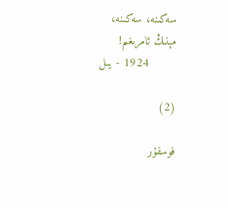سەكىنە، سەكىنە، مېنىڭ ئامرىغىم!
        1924 - يىل

(2)

فوسفۇر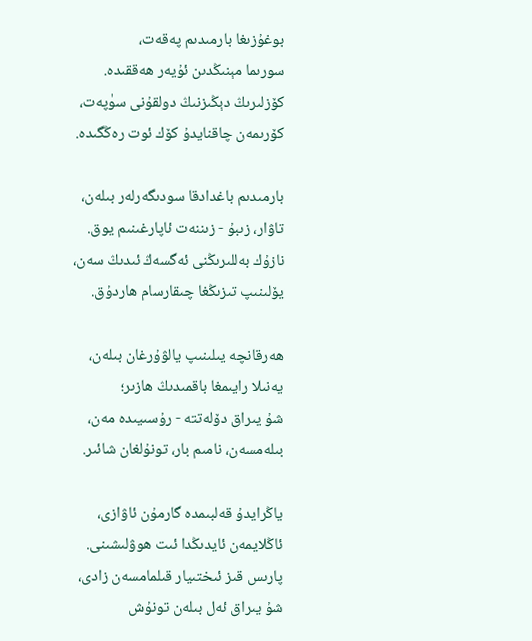بوغۇزىغا بارمىدىم پەقەت،
سورىما مېنىڭدىن ئۇيەر ھەققىدە.
كۆزلىرىڭ دېڭىزنىڭ دولقۇنى سۈپەت،
كۆرىمەن چاقنايدۇ كۆك ئوت رەڭگىدە.

بارمىدىم باغدادقا سودىگەرلەر بىلەن،
تاۋار، زىبۇ - زىننەت ئاپارغىنىم يوق.
نازۇك بەللىرىڭنى ئەگسەڭ ئىدىڭ سەن،
يۆلىنىپ تىزىڭغا چىقارسام ھاردۇق.

ھەرقانچە يىلىنىپ يالۋۇرغان بىلەن،
يەنىلا رايىمغا باقمىدىڭ ھازىر؛
شۇ يىراق دۆلەتتە - رۇسىيىدە مەن،
بىلەمسەن، نامىم بار، تونۇلغان شائىر.

ياڭرايدۇ قەلبىمدە گارمۇن ئاۋازى،
ئاڭلايمەن ئايدىڭدا ئىت ھوۋلىشىنى.
پارىس قىز ئىختىيار قىلمامسەن زادى،
شۇ يىراق ئەل بىلەن تونۇش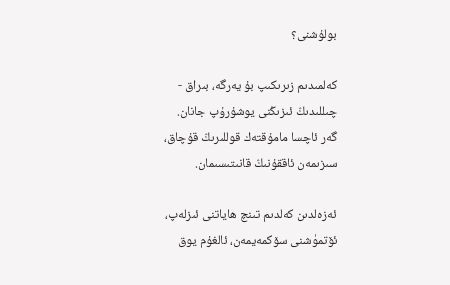بولۇشنى؟

كەلمىدىم زىرىكىپ بۇ يەرگە، بىراق -
چىللىدىڭ ئىزىڭنى يوشۇرۇپ جانان.
گەر ئاچسا مامۇقتەك قوللىرىڭ قۇچاق،
سىزىمەن ئاققۇنىڭ قانىتىسىمان.

ئەزەلدىن كەلدىم تىنچ ھاياتنى ئىزلەپ،
ئۆتمۈشنى سۆكمەيمەن، ئالغۇم يوق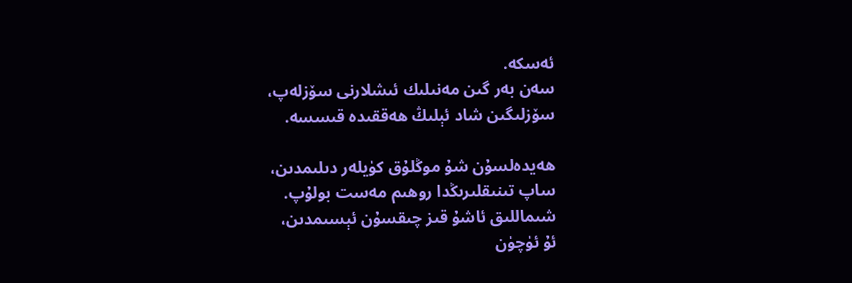ئەسكە.
سەن بەر گىن مەنىلىك ئىشلارنى سۆزلەپ،
سۆزلىگىن شاد ئېلىڭ ھەققىدە قىسسە.

ھەيدەلسۇن شۇ موڭلۇق كۈيلەر دىلىمدىن،
ساپ تىنىقلىرىڭدا روھىم مەست بولۇپ.
شىماللىق ئاشۇ قىز چىقسۇن ئېسىمدىن،
ئۇ ئۈچۈن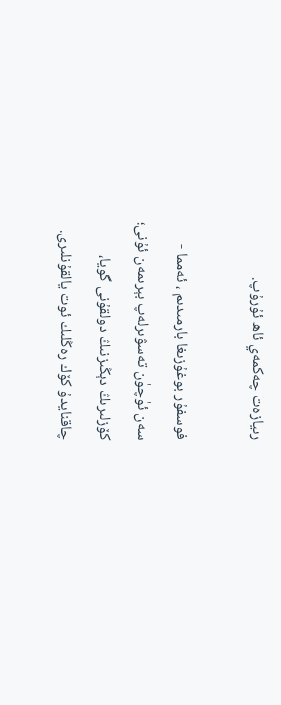رىيازەت چەكمەي ئاھ ئۇرۇپ.

فوسفۇر بوغۇزىغا بارمىدىم ، ئەمما -
سەن ئۈچۈن تەسۋىرلەپ بېرىمەن ئۇنى؛
كۆزلىرىڭ دېڭىزنىڭ دولقۇنى گويا،
چاقنايدۇ كۆك رەڭلىك ئوت يالقۇنلىرى.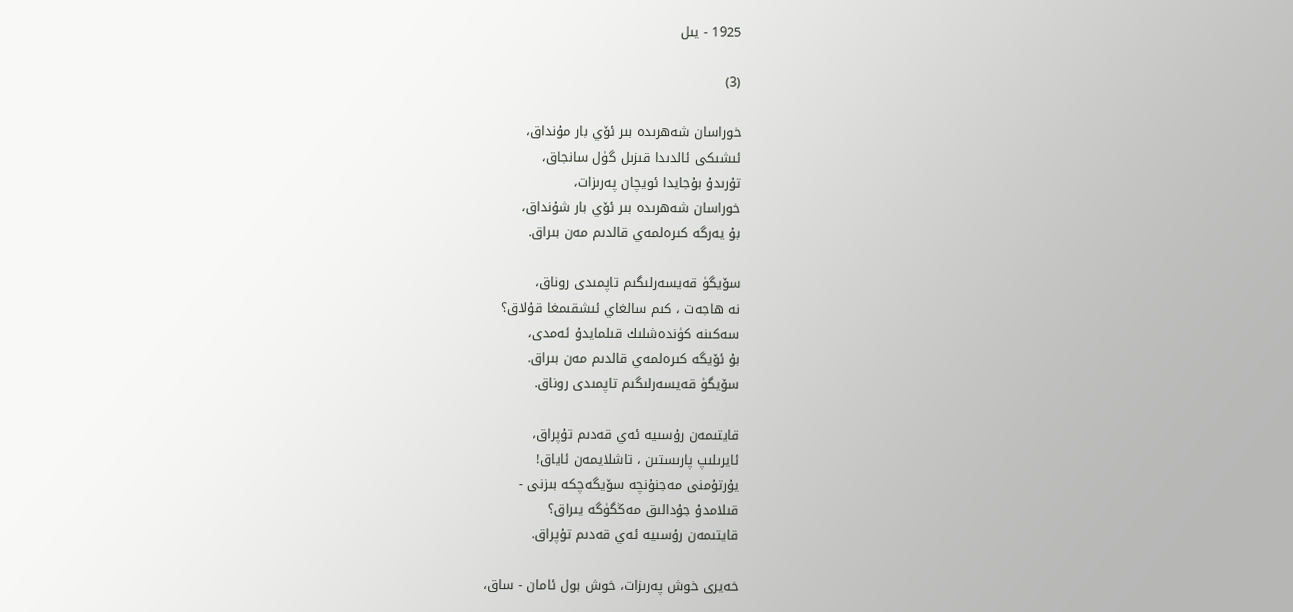1925 - يىل

(3)

خوراسان شەھرىدە بىر ئۆي بار مۇنداق،
ئىشىكى ئالدىدا قىزىل گۈل سانجاق،
تۇرىدۇ بۇجايدا ئويچان پەرىزات،
خوراسان شەھرىدە بىر ئۆي بار شۇنداق،
بۇ يەرگە كىرەلمەي قالدىم مەن بىراق.

سۆيگۈ قەيسەرلىگىم تاپمىدى روناق،
نە ھاجەت ، كىم سالغاي ئىشقىمغا قۇلاق؟
سەكىنە كۈندەشلىك قىلمايدۇ ئەمدى،
بۇ ئۆيگە كىرەلمەي قالدىم مەن بىراق.
سۆيگۈ قەيسەرلىگىم تاپمىدى روناق.

قايتىمەن رۇسىيە ئەي قەدىم تۇپراق،
ئايرىلىپ پارىستىن ، تاشلايمەن ئاياق!
يۇرتۇمنى مەجنۇنچە سۆيگەچكە بىزنى -
قىلامدۇ جۇدالىق مەڭگۈگە يىراق؟
قايتىمەن رۇسىيە ئەي قەدىم تۇپراق.

خەيرى خوش پەرىزات، خوش بول ئامان - ساق،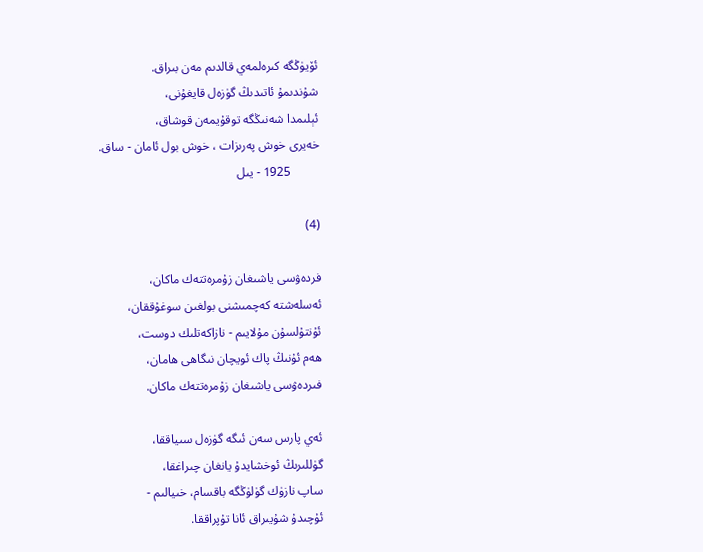ئۆيۈڭگە كىرەلمەي قالدىم مەن بىراق.
شۇندىمۇ ئاتىدىڭ گۈزەل قايغۇنى،
ئېلىمدا شەنىڭگە توقۇيمەن قوشاق،
خەيرى خوش پەرىزات ، خوش بول ئامان - ساق.
         1925 - يىل

(4)

فردەۋسى ياشىغان زۇمرەتتەك ماكان،
ئەسلەشتە كەچمىشنى بولغىن سوغۇققان،
ئۇنتۇلسۇن مۇلايىم - نازاكەتلىك دوست،
ھەم ئۇنىڭ پاك ئويچان نىگاھى ھامان،
فىردەۋسى ياشىغان زۇمرەتتەك ماكان.

ئەي پارس سەن ئىگە گۈزەل سىياققا،
گۈللىرىڭ ئوخشايدۇ يانغان چىراغقا،
ساپ نازۈك گۈلۈڭگە باقسام، خىيالىم -
ئۇچىدۇ شۇيىراق ئانا تۇپراققا.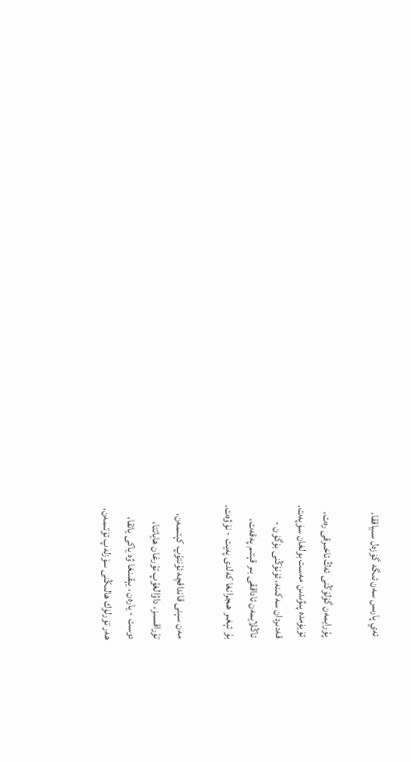ئەي پارىس سەن ئىگە گۈزەل سىياققا.

پۇرايمەن گۈلۈڭنى ئەڭ ئاخىرقى رەت،
ئۆيۈمدە پىۋىدىن مەست بولغان سۈپەت.
قەدىردان سەكىنە، ئۈنۈڭنى بۈگۈن -
ئاڭلايمەن ئاداققى بىر قېتىم پەقەت،
بۇ ئېغىر ھىجرانغا كەلدى پەيت - نۆۋەت.

مەن سېنى قانداقچە ئۇنتۇپ كېتىمەن،
تۇراقسىز، داۋالغۇپ تۇرغان ھاياتتا،
دوست - يارەن ، يېقىنغا ۋە ياكى ياتقا،
ھەر تۈرلۈك ھالىڭنى سۆزلەپ ئۆتىمەن،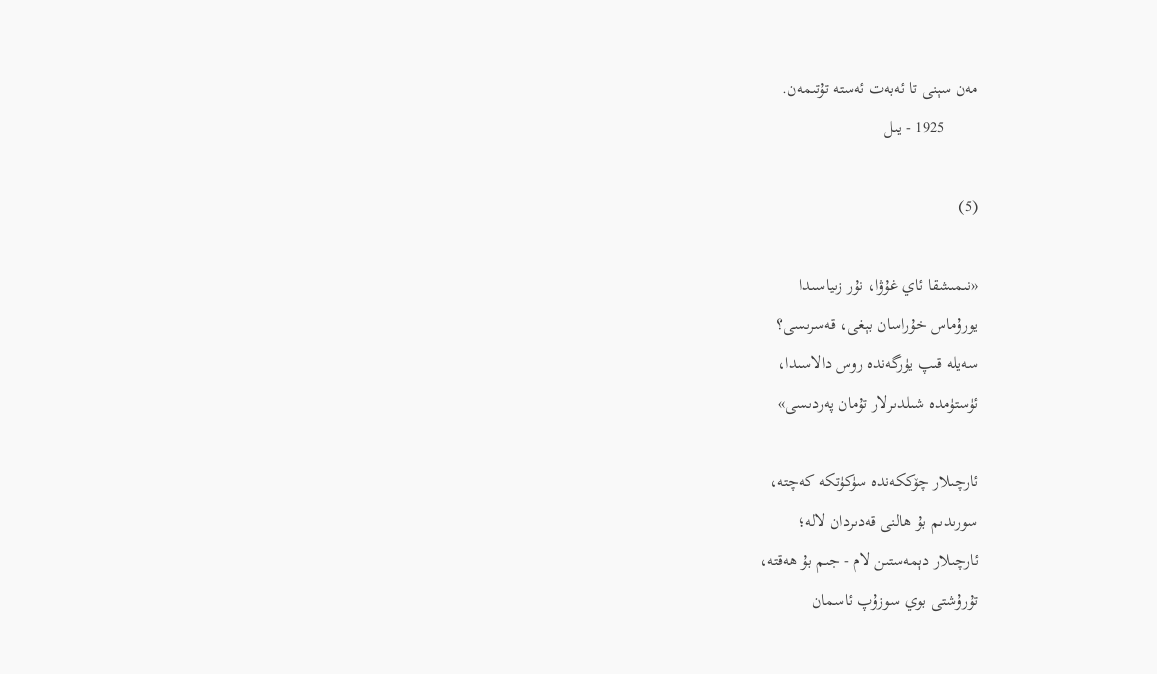مەن سېنى تا ئەبەت ئەستە تۇتىمەن.
        1925 - يىل

(5)

«نىمىشقا ئاي غۇۋا، نۇر زىياسىدا
يورۇماس خۇراسان بېغى، قەسرىسى؟
سەيلە قىپ يۈرگەندە روس دالاسىدا،
ئۈستۈمدە شىلدىرلار تۇمان پەردىسى»

ئارچىلار چۆككەندە سۈكۈتكە كەچتە،
سورىدىم بۇ ھالنى قەدىردان لالە؛
ئارچىلار دېمەستىن لام - جىم بۇ ھەقتە،
تۇرۇشتى بوي سوزۇپ ئاسمان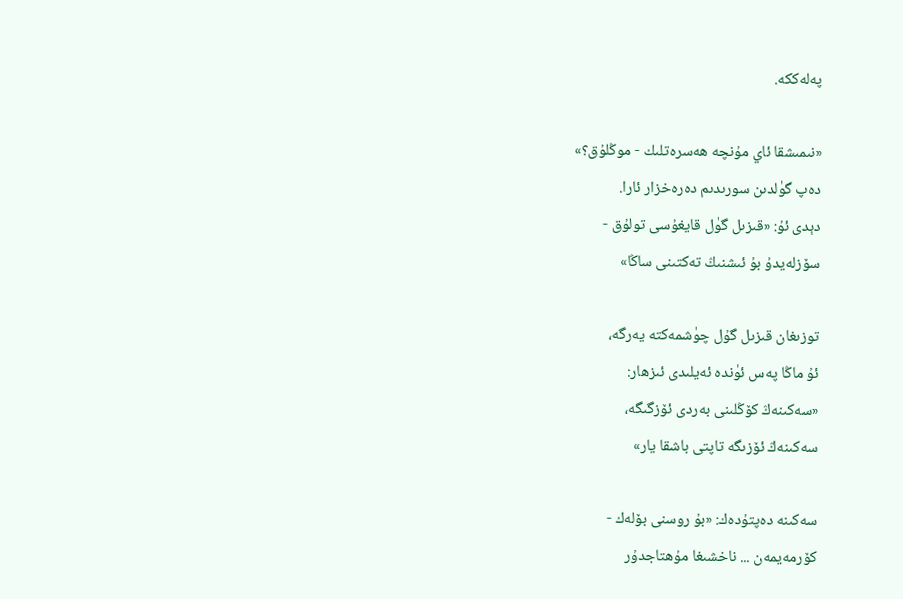پەلەككە.

«نىمىشقا ئاي مۇنچە ھەسرەتلىك - موڭلۇق؟»
دەپ گۈلدىن سورىدىم دەرەخزار ئارا.
دېدى ئۇ: «قىزىل گۈل قايغۇسى تولۇق -
سۆزلەيدۇ بۇ ئىشنىڭ تەكتىنى ساڭا»

توزىغان قىزىل گۇل چۈشمەكتە يەرگە،
ئۇ ماڭا پەس ئۈندە ئەيلىدى ئىزھار:
«سەكىنەڭ كۆڭلىنى بەردى ئۆزگىگە،
سەكىنەڭ ئۆزىگە تاپتى باشقا يار»

سەكىنە دەپتۇدەك: «بۇ روسنى بۆلەك -
كۆرمەيمەن ... ناخشىغا مۇھتاجدۇر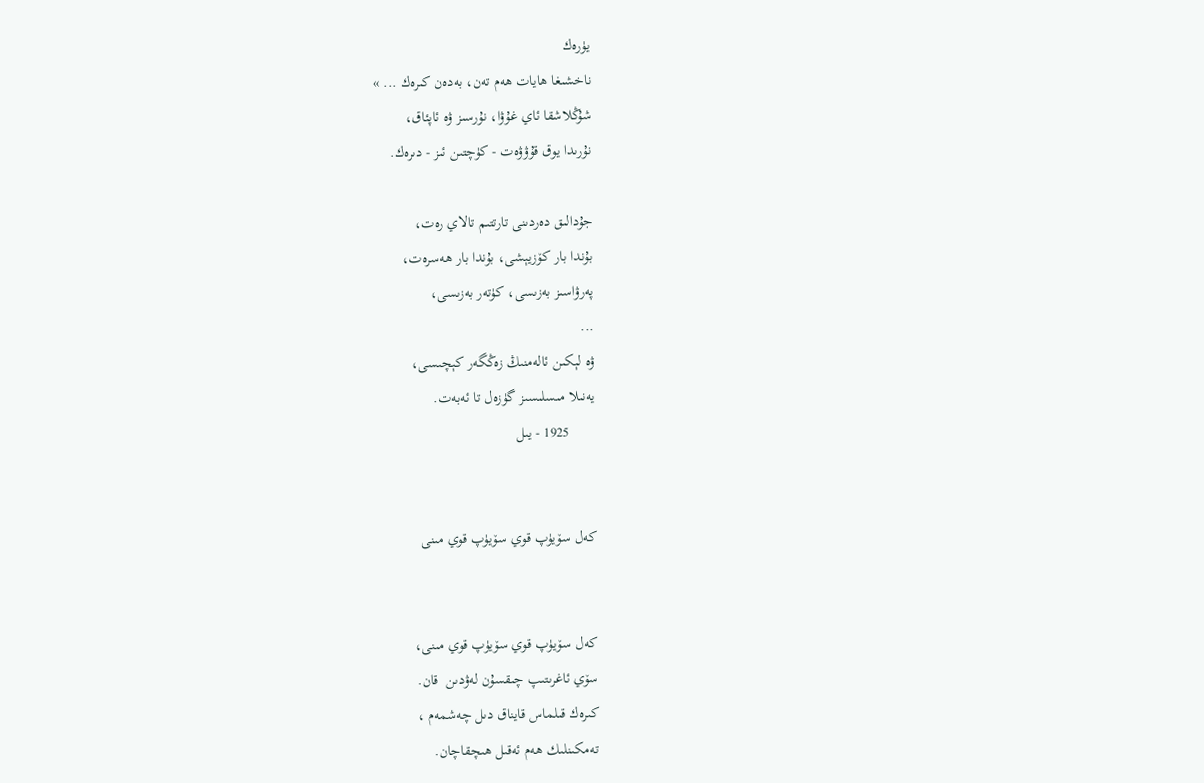يۈرەك
ناخشىغا ھايات ھەم تەن، بەدەن كىرەك ... »
شۇڭلاشقا ئاي غۇۋا، نۇرسىز ۋە ئاپئاق،
نۇرىدا يوق قۇۋۋەت - كۈچتىن ئىز - دىرەك.

جۇدالىق دەردىنى تارتتىم تالاي رەت،
بۇندا بار كۆزيېشى، بۇندا بار ھەسرەت،
پەرۋاسىز بەزىسى، كۈتەر بەزىسى،
...
ۋە لېكىن ئالەمنىڭ زەڭگەر كېچىسى،
يەنىلا مىسلىسىز گۈزەل تا ئەبەت.
       1925 - يىل


كەل سۆيۈپ قوي سۆيۈپ قوي مىنى


كەل سۆيۈپ قوي سۆيۈپ قوي مىنى،
سۆي ئاغرىتىپ چىقسۇن لەۋدىن  قان.
كىرەك قىلماس قايناق دىل چەشمەم ،
تەمكىنلىك ھەم ئەقىل ھىچقاچان.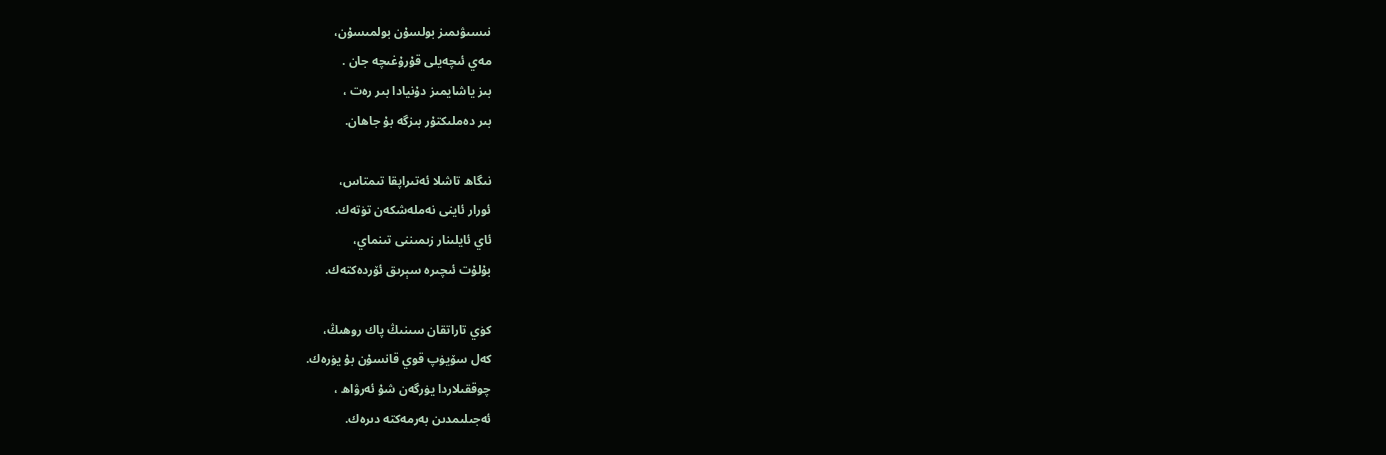نىسىۋىمىز بولسۇن بولمىسۇن،
مەي ئىچەيلى قۇرۇغىچە جان .
بىز ياشايمىز دۇنيادا بىر رەت ،
بىر دەملىكتۇر بىزگە بۇ جاھان.

نىگاھ تاشلا ئەتىراپقا تىمتاس،
ئورار ئاينى نەملەشكەن تۈتەك.
ئاي ئايلىنار زىمىننى تىنماي،
بۇلۇت ئىچىرە سېرىق ئۆردەكتەك.

كۈي تاراتقان سىنىڭ پاك روھىڭ،
كەل سۆيۈپ قوي قانسۇن بۇ يۈرەك.
چوققىلاردا يۈرگەن شۇ ئەرۋاھ ،
ئەجىلىمدىن بەرمەكتە دىرەك.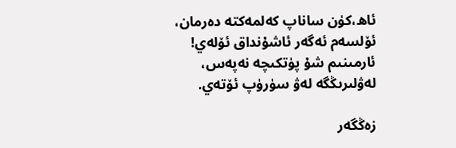ئاھ،كۈن ساناپ كەلمەكتە دەرمان،
ئۆلسەم ئەگەر ئاشۇنداق ئۆلەي!
ئارمىنىم شۇ پۈتكىچە نەپەس،
لەۋلىرىڭگە لەۋ سۈرۈپ ئۆتەي.

زەڭگەر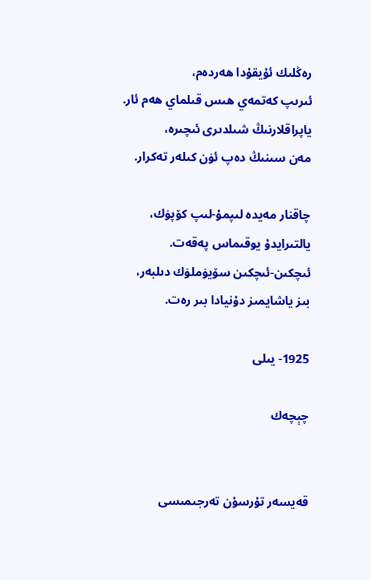رەڭلىك ئۇيقۇدا ھەردەم،
ئىرىپ كەتمەي ھىس قىلماي ھەم ئار.
ياپراقلارنىڭ شىلدىرى ئىچىرە،
مەن سىنىڭ دەپ ئۈن كىلەر تەكرار.

چاقنار مەيدە لىپمۇ-لىپ كۆپۈك،
يالتىرايدۇ يوقىماس پەقەت.
ئىچكىن-ئىچكىن سۆيۈملۈك دىلبەر،
بىز ياشايمىز دۇنيادا بىر رەت.

1925- يىلى

چېچەك


قەيسەر تۇرسۇن تەرجىمىسى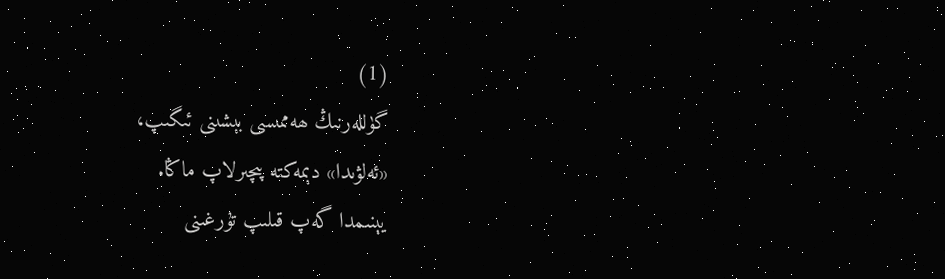(1)
گۈللەرنىڭ ھەممىسى بېشىنى ئىگىپ،
«ئەلۋىدا» دېمەكتە پىچىرلاپ ماڭا.
يېنىمدا گەپ قىلىپ تۇرغىنى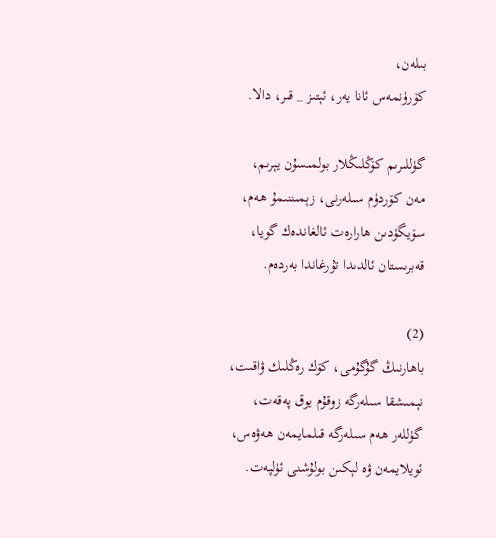بىلەن،
كۆرۈنمەس ئانا يەر، ئېتىز _ قىر، دالا.

گۈللىرىم كۆڭلىڭلار بولمىسۇن يېرىم،
مەن كۆردۈم سىلەرنى، زېمىننىمۇ ھەم،
سۆيگۈدىن ھارارەت ئالغاندەك گويا،
قەبرىستان ئالدىدا تۇرغاندا بەردەم.

(2)
باھارنىڭ گۇگۇمى، كۆك رەڭلىك ۋاقىت،
نېمىشقا سىلەرگە زوقۇم يوق پەقەت،
گۈللەر ھەم سىلەرگە قىلمايمەن ھەۋەس،
ئويلايمەن ۋە لېكىن بولۇشنى ئۈلپەت.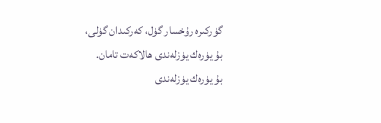گۈركىرە رۇخسار گۈل، كەركىدان گۈلى،
بۇ يۈرەك يۈزلەندى ھالاكەت تامان.
بۇ يۈرەك يۈزلەندى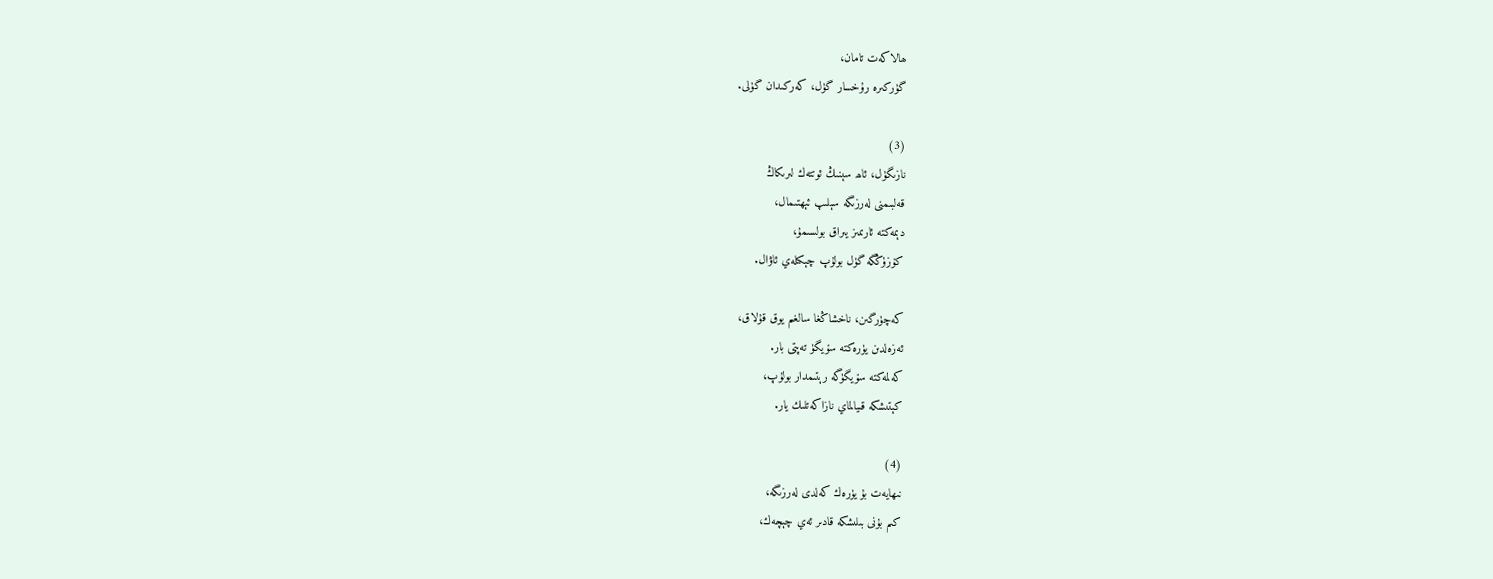ھالاكەت تامان،
گۈركىرە رۇخسار گۈل، كەركىدان گۈلى.

(3)
نازىگۈل، ئاھ سېنىڭ ئوتتەك لىرىكاڭ
قەلبىمنى لەرزىگە سېلىپ ئېھتىمال،
دېمەكتە ئارىمىز يىراق بولسىمۇ،
كۆزۈڭگە گۈل بولۇپ چېكىلەي ئاۋال.

كەچۈرگىن، ناخشاڭغا سالغىم يوق قۇلاق،
ئەزەلدىن يۈرەكتە سۆيگۈ تەپتى بار.
كەلمەكتە سۆيگۈگە رېتىمدار بولۇپ،
كېتىشكە قىيالماي نازاكەتلىك يار.

(4)
نىھايەت بۇ يۈرەك كەلدى لەرزىگە،
كىم بۇنى بىلىشكە قادىر ئەي چېچەك،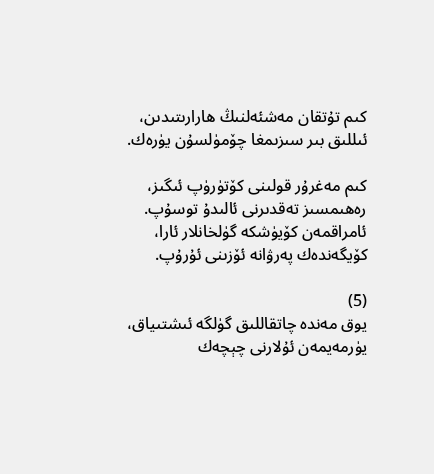كىم تۇتقان مەشئەلنىڭ ھارارىتىدىن،
ئىللىق بىر سىزىمغا چۆمۈلسۇن يۈرەك.

كىم مەغرۇر قولىنى كۆتۈرۈپ ئىگىز،
رەھىمسىز تەقدىرنى ئالىدۇ توسۇپ.
ئامراقمەن كۆيۈشكە گۈلخانلار ئارا،
كۆيگەندەك پەرۋانە ئۆزىنى ئۇرۇپ.

(5)
يوق مەندە چاتقاللىق گۈلگە ئىشتىياق،
يۈرمەيمەن ئۇلارنى چېچەك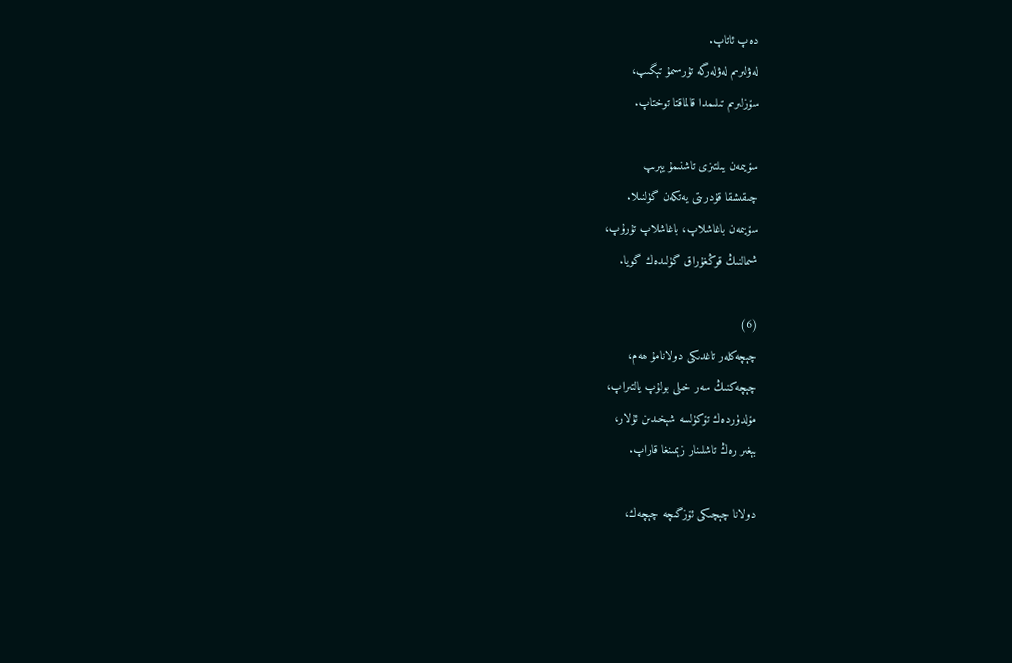دەپ ئاتاپ.
لەۋلىرىم لەۋلەرگە تۇرسىمۇ تېگىپ،
سۆزلىرىم تىلىمدا قالماقتا توختاپ.

سۆيىمەن يىلتىزى تاشنىمۇ يېرىپ
چىقىشقا قۇدرىتى يەتكەن گۈلنىلا.
سۆيىمەن باغاشلاپ، باغاشلاپ تۇرۇپ،
شىمالنىڭ قوڭغۇراق گۈلىدەك گويا.

(6)
چېچەكلەر تاغدىكى دولانامۇ ھەم،
چېچەكنىڭ سەر خىلى بولۇپ يالتىراپ،
مۆلدۈردەك تۆكۈلسە شېخىدىن ئۇلار،
بېغىر رەڭ تاشلىنار زېمىنغا قاراپ.

دولانا چېچىكى ئۆزگىچە چېچەك،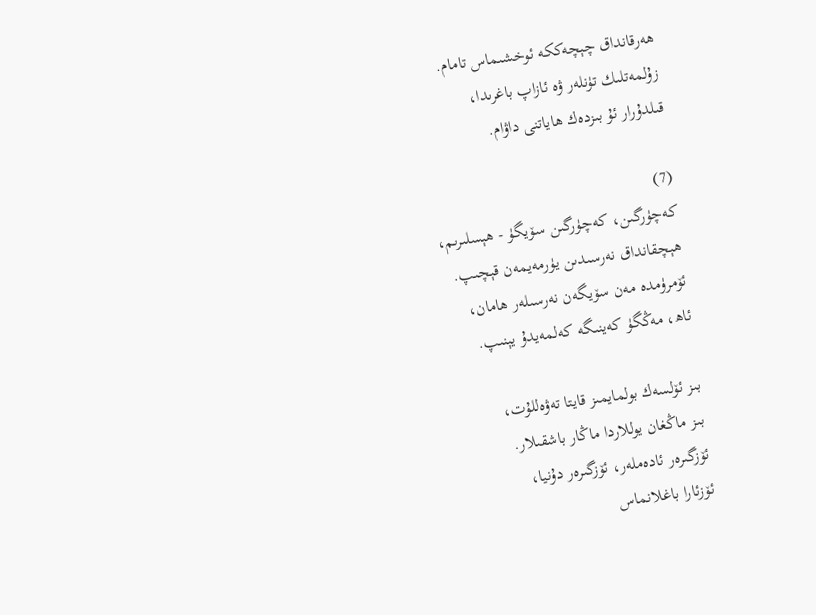ھەرقانداق چېچەككە ئوخشىماس تامام.
زۇلمەتلىك تۈنلەر ۋە ئازاپ باغرىدا،
قىلدۇرار ئۇ بىزدەك ھاياتنى داۋام.

(7)
كەچۈرگىن، كەچۈرگىن سۆيگۈ - ھېسلىرىم،
ھېچقانداق نەرسىدىن يۈرمەيمەن قېچىپ.
ئۆمرۈمدە مەن سۆيگەن نەرسىلەر ھامان،
ئاھ، مەڭگۈ كەينىگە كەلمەيدۇ يېنىپ.

بىز ئۆلسەك بولمايمىز قايتا تەۋەللۇت،
بىز ماڭغان يوللاردا ماڭار باشقىلار.
ئۆزگىرەر ئادەملەر، ئۆزگىرەر دۇنيا،
ئۆزئارا باغلانماس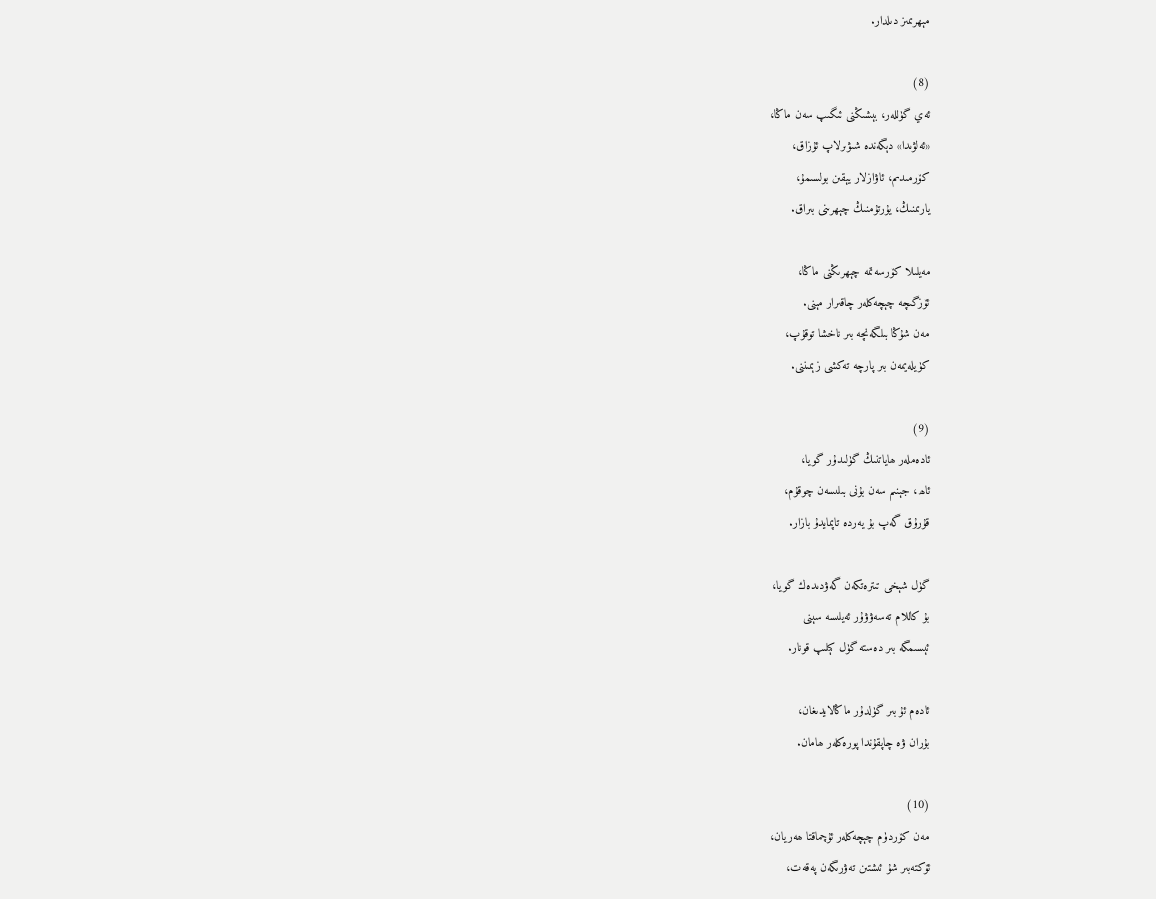مېھرىمىز دىلدار.

(8)
ئەي گۈللەر، بېشىڭنى ئىگىپ سەن ماڭا،
«ئەلۋىدا» دېگەندە شىۋىرلاپ ئۇزاق،
كۆرمىدىم، ئاۋازلار يېقىن بولسىمۇ،
يارىمنىڭ، يۇرتۇمنىڭ چېھرىنى بىراق.

مەيلىلا كۆرسەتمە چېھرىڭنى ماڭا،
ئۆزگىچە چېچەكلەر چاقىرار مېنى.
مەن شۇڭا بىلگەنچە بىر ناخشا توقۇپ،
كۈيلەيمەن بىر پارچە تەكشى زېمىننى.

(9)
ئادەملەر ھاياتنىڭ گۈلىدۇر گويا،
ئاھ، جېنىم سەن بۇنى بىلىسەن چوقۇم،
قۇرۇق گەپ بۇ يەردە تاپمايدۇ بازار.

گۈل شېخى تىترەتكەن گەۋدىدەك گويا،
بۇ كاللام تەسەۋۋۇر ئەيلىسە سېنى
ئېسىمگە بىر دەستە گۈل كېلىپ قونار.

ئادەم ئۇ بىر گۈلدۇر ماڭالايدىغان،
بۇران ۋە چاپقۇندا پورەكلەر ھامان.

(10)
مەن كۆردۈم چېچەكلەر ئۇچماقتا ھەريان،
ئۆكتەبىر شۇ ئىشتىن تەۋرىگەن پەقەت،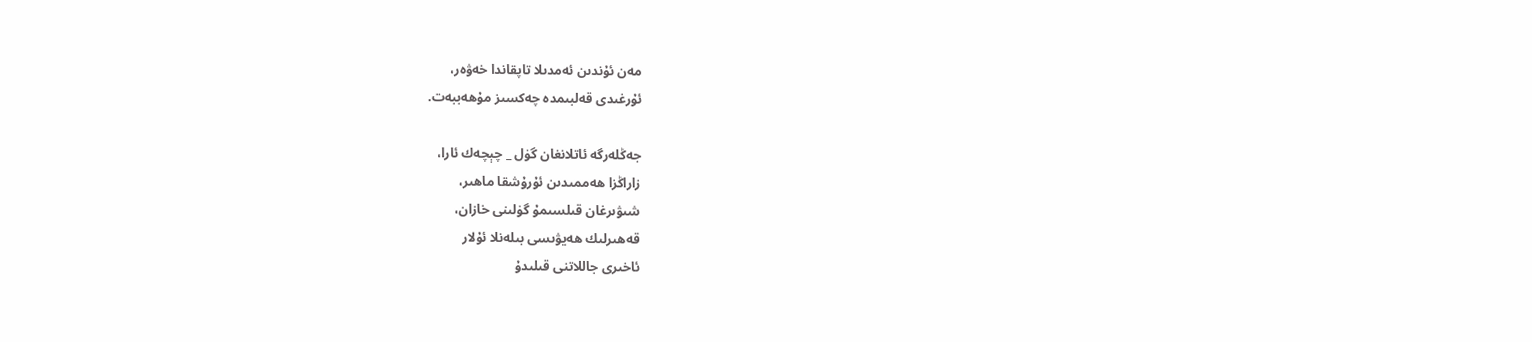مەن ئۇندىن ئەمدىلا تاپقاندا خەۋەر،
ئۇرغىدى قەلبىمدە چەكسىز مۇھەببەت.

جەڭلەرگە ئاتلانغان گۈل _ چېچەك ئارا،
زاراڭزا ھەممىدىن ئۇرۇشقا ماھىر،
شىۋىرغان قىلسىمۇ گۈلىنى خازان،
قەھىرلىك ھەيۋىسى بىلەنلا ئۇلار
ئاخىرى جاللاتنى قىلىدۇ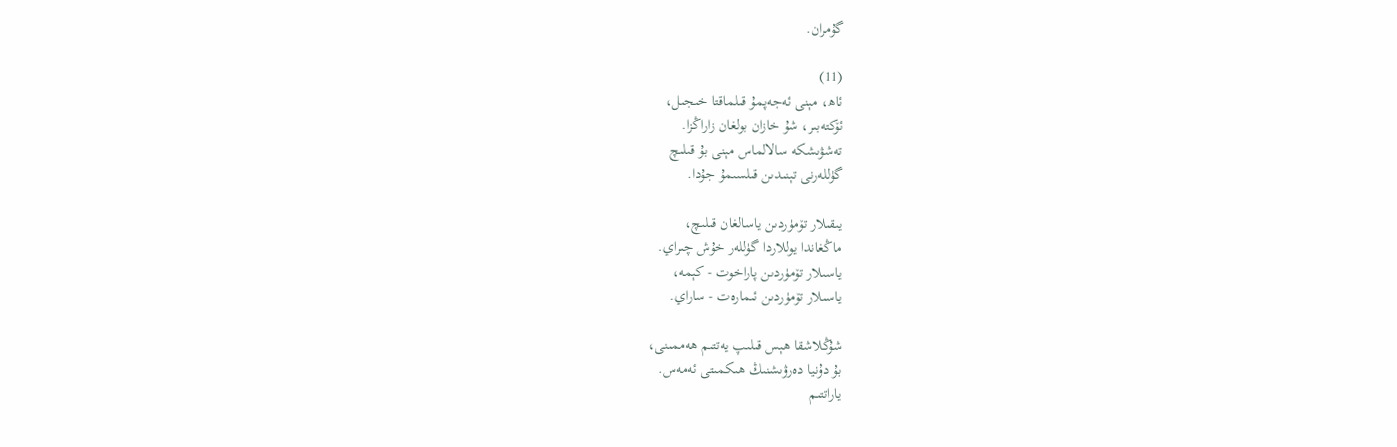گۇمران.

(11)
ئاھ، مېنى ئەجەپمۇ قىلماقتا خىجىل،
ئۆكتەبىر، شۇ خازان بولغان زاراڭزا.
تەشۋىشكە سالالماس مېنى بۇ قىلىچ
گۈللەرنى تېنىدىن قىلسىمۇ جۇدا.

يىقىلار تۆمۈردىن ياسالغان قىلىچ،
ماڭغاندا يوللاردا گۈللەر خۇش چىراي.
ياسىلار تۆمۈردىن پاراخوت - كېمە،
ياسىلار تۆمۈردىن ئىمارەت - ساراي.

شۇڭلاشقا ھېس قىلىپ يەتتىم ھەممىنى،
بۇ دۇنيا دەرۋىشنىڭ ھىكمىتى ئەمەس.
ياراتتىم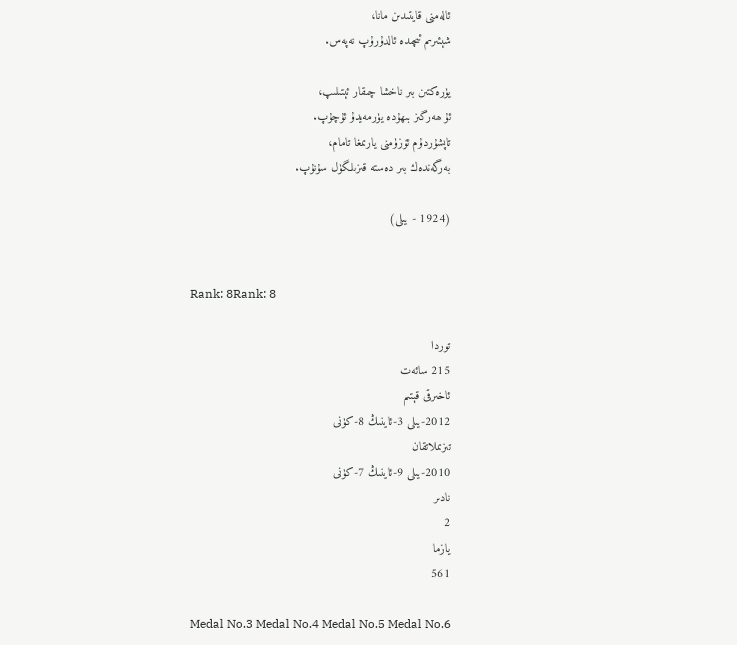ئالەمنى قايتىدىن مانا،
شېئىرىم ئىچىدە ئالدۇرۇپ نەپەس.

يۈرەكتىن بىر ناخشا چىقار ئېتىلىپ،
ئۇ ھەرگىز بىھۇدە يۈرمەيدۇ ئۇچۇپ.
تاپشۇردۇم ئۆزۈمنى يارىمغا تامام،
بەرگەندەك بىر دەستە قىزىلگۈل سۇنۇپ.

(1924 - يىلى)


Rank: 8Rank: 8

توردا
215 سائەت
ئاخىرقى قېتىم
2012-يىلى 3-ئاينىڭ 8-كۈنى
تىزىملاتقان
2010-يىلى 9-ئاينىڭ 7-كۈنى
نادىر
2
يازما
561

Medal No.3 Medal No.4 Medal No.5 Medal No.6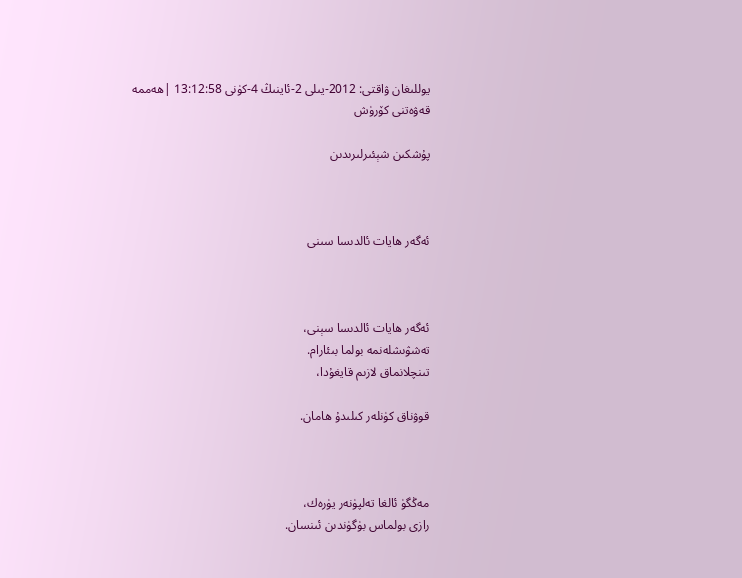يوللىغان ۋاقتى: 2012-يىلى 2-ئاينىڭ 4-كۈنى 13:12:58 |ھەممە قەۋەتنى كۆرۈش

پۇشكىن شېئىرلىرىدىن



ئەگەر ھايات ئالدىسا سىنى



ئەگەر ھايات ئالدىسا سېنى،
تەشۋىشلەنمە بولما بىئارام.
تىنچلانماق لازىم قايغۇدا،

قوۋناق كۈنلەر كىلىدۇ ھامان.



مەڭگۈ ئالغا تەلپۈنەر يۈرەك،
رازى بولماس بۈگۈندىن ئىنسان.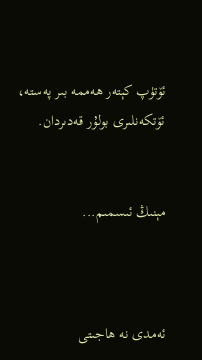ئۆتۈپ كېتەر ھەممە بىر پەستە،
ئۆتكەنلىرى بولۇر قەدىردان.


مېنىڭ ئىسمىم...



ئەمدى نە ھاجىتى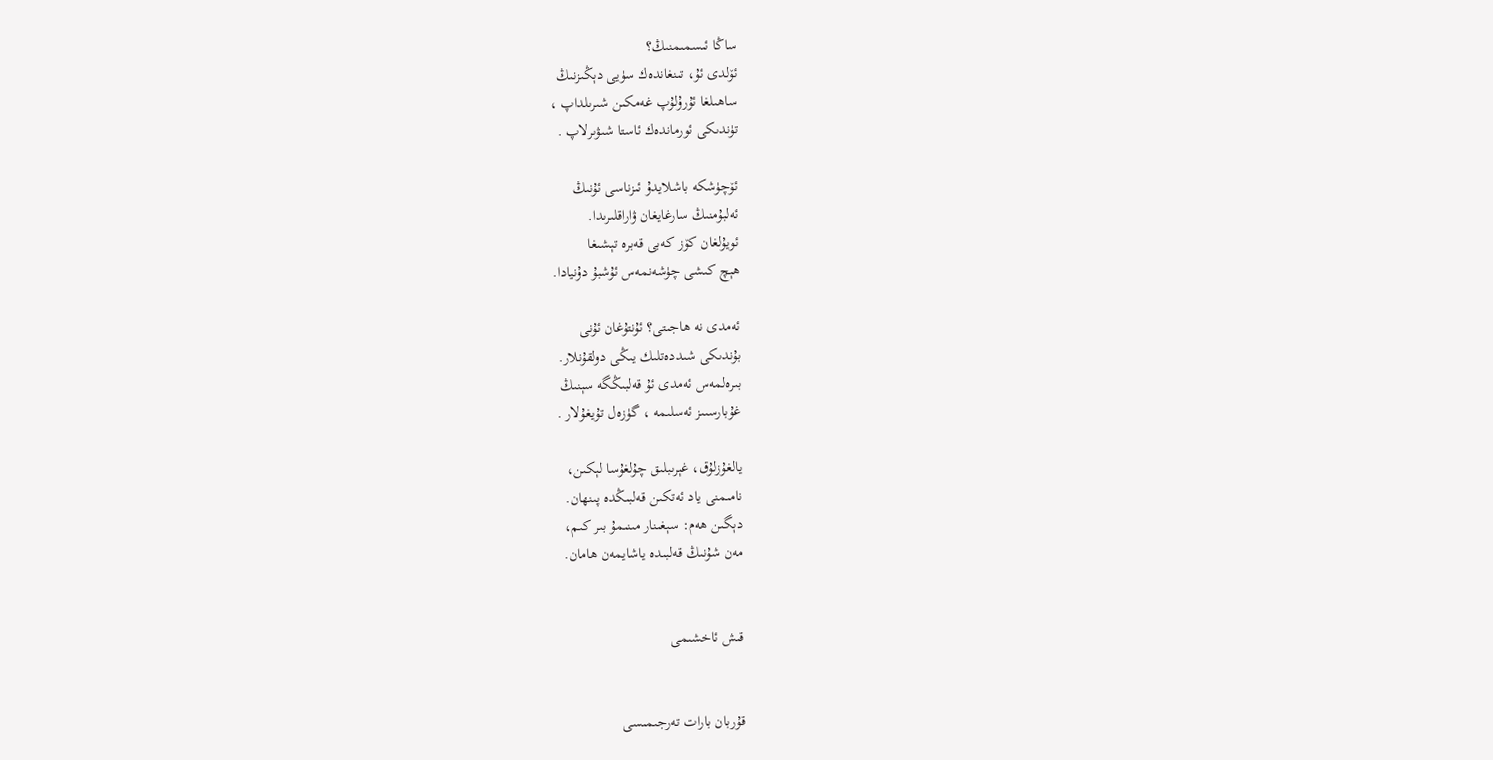ساڭا ئىسمىمنىڭ؟
ئۆلدى ئۇ، تىنغاندەك سۈيى دېڭىزنىڭ
ساھىلغا ئۇرۇلۇپ غەمكىن شىرىلداپ ،
تۈندىكى ئورماندەك ئاستا شىۋىرلاپ .

ئۆچۈشكە باشلايدۇ ئىزناسى ئۇنىڭ
ئەلبۇمنىڭ سارغايغان ۋاراقلىرىدا.
ئويۇلغان كۆز كەبى قەبرە تېشىغا
ھېچ كىشى چۈشەنمەس ئۇشبۇ دۇنيادا.

ئەمدى نە ھاجىتى؟ ئۇنتۇغان ئۇنى
بۇندىكى شىددەتلىك يىڭى دولقۇنلار.
بىرەلمەس ئەمدى ئۇ قەلبىڭگە سېنىڭ
غۇبارسىىز ئەسلىمە ، گۈزەل تۇيغۇلار .

يالغۇزلۇق، غېرىبلىق چۇلغۇسا لېكىن،
نامىمنى ياد ئەتكىن قەلبىڭدە پىنھان.
دېگىن ھەم: سېغىنار مىنىمۇ بىر كىم،
مەن شۇنىڭ قەلبىدە ياشايمەن ھامان.


قىش ئاخشىمى


قۇربان بارات تەرجىمىسى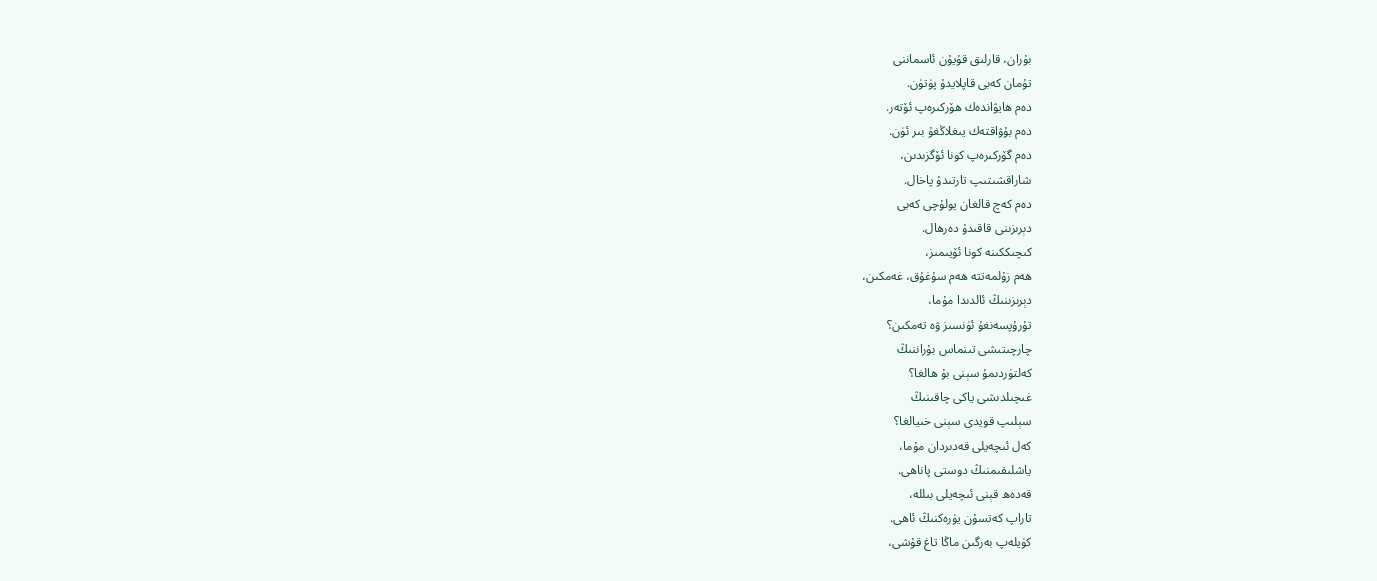بۇران، قارلىق قۇيۇن ئاسماننى
تۇمان كەبى قاپلايدۇ پۈتۈن.
دەم ھايۋاندەك ھۆركىرەپ ئۆتەر.
دەم بۇۋاقتەك يىغلاڭغۇ بىر ئۈن.
دەم گۆركىرەپ كونا ئۆگزىدىن،
شاراقشىتىپ تارتىدۇ پاخال.
دەم كەچ قالغان يولۇچى كەبى
دېرىزىنى قاقىدۇ دەرھال.
كىچىككىنە كونا ئۆيىمىز،
ھەم زۇلمەتتە ھەم سۇغۇق، غەمكىن،
دېرىزىنىڭ ئالدىدا مۇما،
تۇرۇپسەنغۇ ئۈنسىز ۋە تەمكىن؟
چارچىتىشى تىنماس بۇراننىڭ
كەلتۈردىمۇ سېنى بۇ ھالغا؟
غىچىلدىشى ياكى چاقىنىڭ
سېلىپ قويدى سېنى خىيالغا؟
كەل ئىچەيلى قەدىردان مۇما،
ياشلىقىمنىڭ دوستى پاناھى.
قەدەھ قېنى ئىچەيلى بىللە،
تاراپ كەتسۇن يۈرەكنىڭ ئاھى.
كۈيلەپ بەرگىن ماڭا تاغ قۇشى،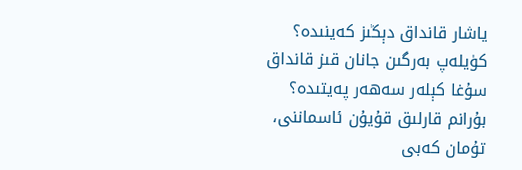ياشار قانداق دېڭىز كەينىدە؟
كۈيلەپ بەرگىن جانان قىز قانداق
سۇغا كېلەر سەھەر پەيتىدە؟
بۇرانم قارلىق قۇيۇن ئاسماننى،
تۇمان كەبى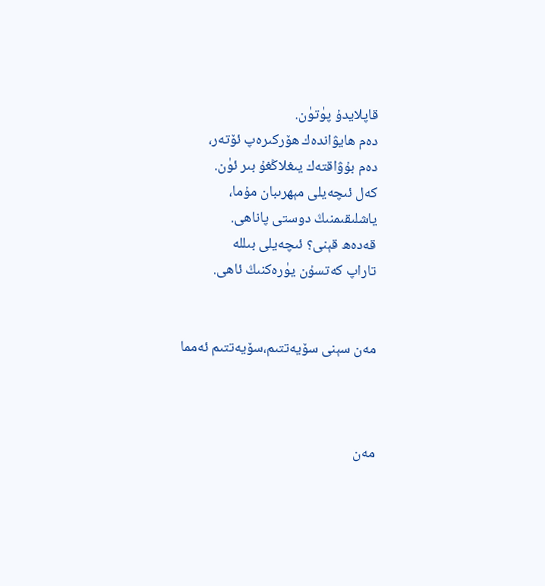قاپلايدۇ پۈتۈن.
دەم ھايۋاندەك ھۆركىرەپ ئۆتەر،
دەم بۇۋاقتەك يىغلاڭغۇ بىر ئۈن.
كەل ئىچەيلى مېھرىبان مۇما،
ياشلىقىمنىڭ دوستى پاناھى.
قەدەھ قېنى؟ ئىچەيلى بىللە
تاراپ كەتسۇن يۈرەكنىڭ ئاھى.


مەن سېنى سۆيەتتىم،سۆيەتتىم ئەمما



مەن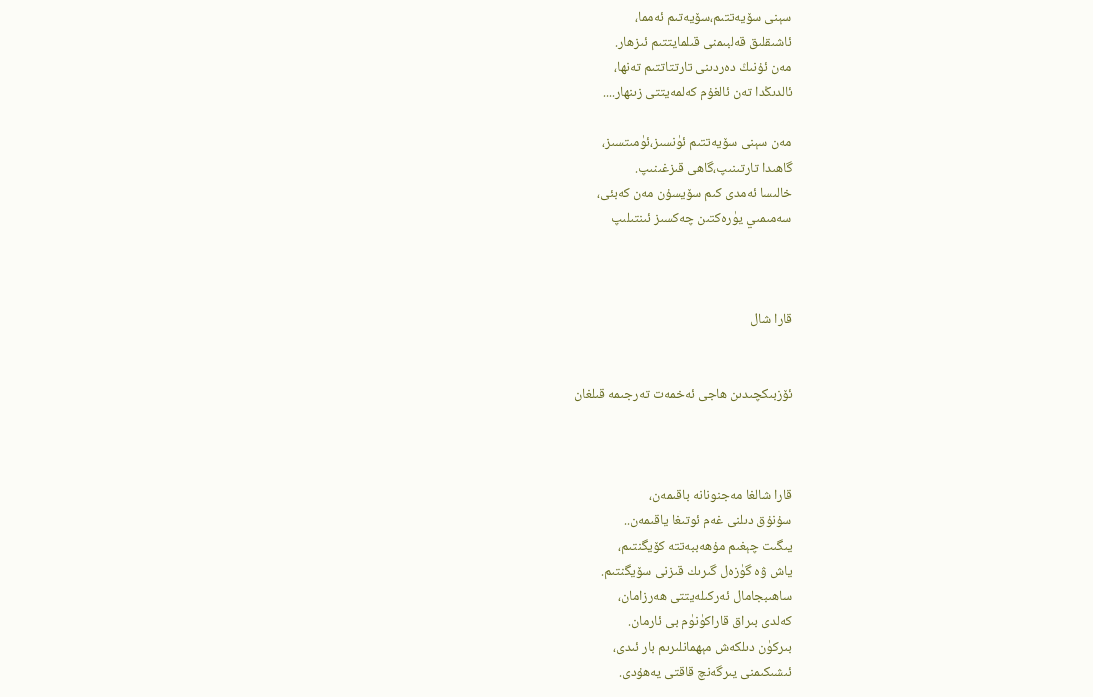سېنى سۆيەتتىم،سۆيەتىم ئەمما،
ئاشىقلىق قەلبىمنى قىلمايتتىم ئىزھار.
مەن ئۇنىڭ دەردىنى تارتتاتتىم تەنھا،
ئالدىڭدا تەن ئالغۇم كەلمەيتتى زىنھار....

مەن سېنى سۆيەتتىم ئۈنسىز،ئۈمىتسىز،
گاھىدا تارتىنىپ،گاھى قىزغىنىپ.
خالىسا ئەمدى كىم سۆيسۇن مەن كەبئى،
سەمىمىي يۈرەكتىن چەكسىز ئىنتىلىپ



قارا شال


ئۆزبىكچىدىن ھاجى ئەخمەت تەرجىمە قىلغان



قارا شالغا مەجنونانە باقىمەن،
سۇنۇق دىلنى غەم ئوتىغا ياقىمەن..
يىگىت چېغىم مۇھەببەتتە كۆيگنتىم،
ياش ۋە گۈزەل گىرىك قىزنى سۆيگنتىم.
ساھىبجامال ئەركىلەيتتى ھەرزامان،
كەلدى بىراق قاراكۈنۈم بى ئارمان.
بىركۈن دىلكەش مېھمانلىرىم بار ئىدى،
ئىشىكىمنى يىرگەنچ قاقتى يەھۇدى.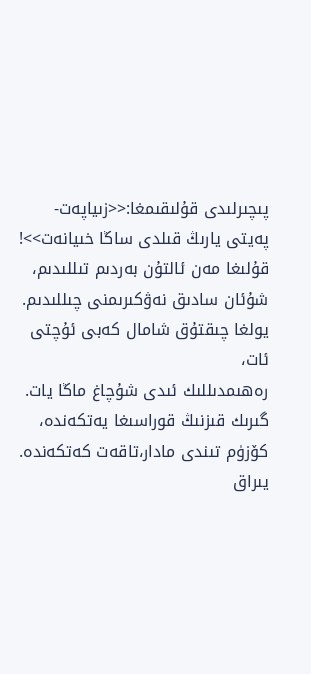پىچىرلىدى قۇلىقىمغا:<<زىياپەت-
پەيتى يارىڭ قىلدى ساڭا خىيانەت>>!
قۇلىغا مەن ئالتۇن بەردىم تىللىدىم،
شۇئان سادىق نەۋكىرىمنى چىللىدىم.
يولغا چىقتۇق شامال كەبى ئۇچتى ئات،
رەھىمدىللىك ئىدى شۇچاغ ماڭا يات.
گىرىك قىزنىڭ قوراسىغا يەتكەندە،
كۆزۈم تىندى مادار،تاقەت كەتكەندە.
يىراق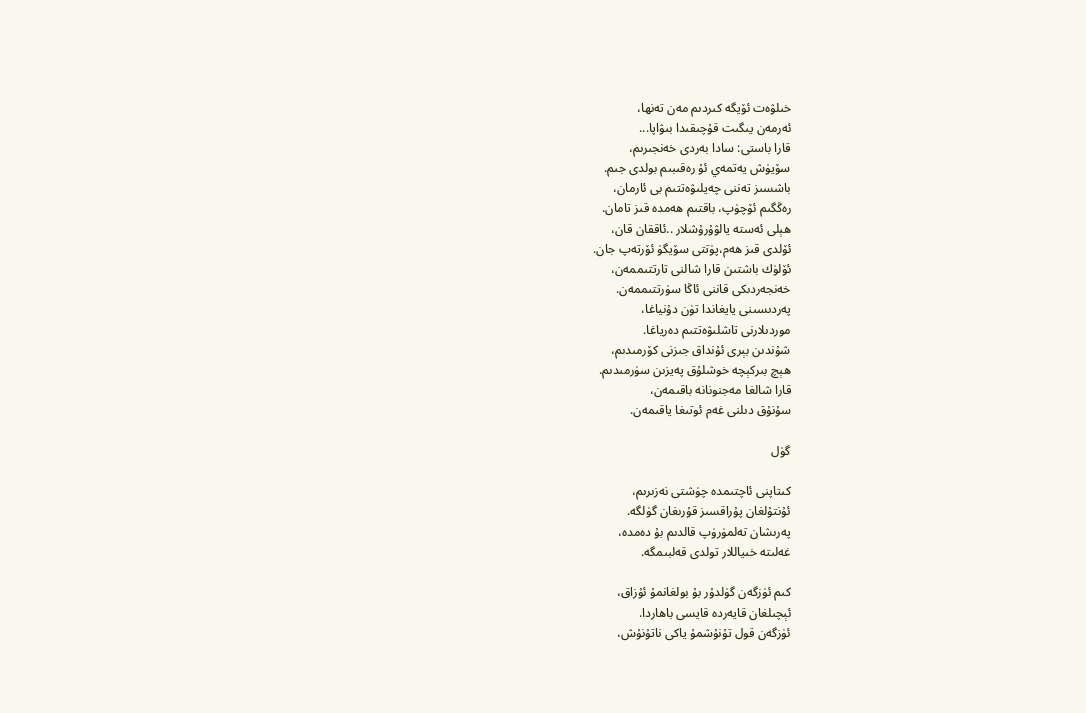خىلۋەت ئۆيگە كىردىم مەن تەنھا،
ئەرمەن يىگىت قۇچىقىدا بىۋاپا...
قارا باستى: سادا بەردى خەنجىرىم،
سۆيۈش يەتمەي ئۇ رەقىبىم بولدى جىم.
باشسىز تەننى چەيلىۋەتتىم بى ئارمان،
رەڭگىم ئۆچۈپ، باقتىم ھەمدە قىز تامان.
ھېلى ئەستە يالۋۇرۇشلار ..ئاققان قان،
ئۆلدى قىز ھەم،پۈتتى سۆيگۈ ئۆرتەپ جان.
ئۆلۈك باشتىن قارا شالنى تارتتىممەن،
خەنجەردىكى قاننى ئاڭا سۈرتتىممەن.
پەردىسىنى يايغاندا تۈن دۇنياغا،
موردىلارنى تاشلىۋەتتىم دەرياغا.
شۇندىن بېرى ئۇنداق جىزنى كۆرمىدىم،
ھېچ بىركېچە خوشلۇق پەيزىن سۈرمىدىم.
قارا شالغا مەجنونانە باقىمەن،
سۇنۇق دىلنى غەم ئوتىغا ياقىمەن.

گۈل

كىتاپنى ئاچتىمدە چۈشتى نەزىرىم،
ئۇنتۇلغان پۇراقسىز قۇرىغان گۈلگە.
پەرىشان تەلمۈرۈپ قالدىم بۇ دەمدە،
غەلىتە خىياللار تولدى قەلبىمگە.

كىم ئۈزگەن گۈلدۇر بۇ بولغانمۇ ئۇزاق،
ئېچىلغان قايەردە قايسى باھاردا.
ئۈزگەن قول تۇنۇشمۇ ياكى ناتۇنۇش،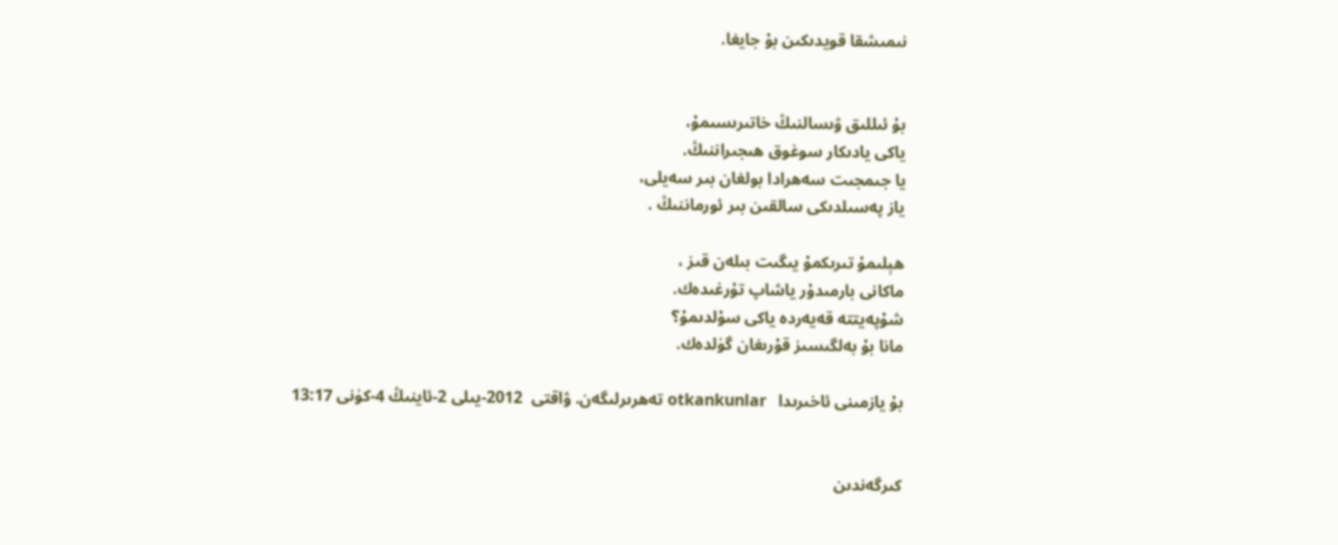نىمىشقا قويدىكىن بۇ جايغا.


بۇ ئىللىق ۋىسالنىڭ خاتىرىسىمۇ،
ياكى يادىكار سوغوق ھىجىراننىڭ.
يا جىمجىت سەھرادا بولغان بىر سەيلى،
ياز پەسىلدىكى سالقىن بىر ئورماننىڭ .

ھېلىمۇ تىرىكمۇ يىگىت بىلەن قىز ،
ماكانى بارمىدۇر ياشاپ تۇرغىدەك.
شۇپەيتتە قەيەردە ياكى سۇلدىمۇ؟
مانا بۇ بەلگىسىز قۇرىغان گۈلدەك.

بۇ يازمىنى ئاخىرىدا   otkankunlar تەھرىرلىگەن. ۋاقتى  2012-يىلى 2-ئاينىڭ 4-كۈنى 13:17


كىرگەندىن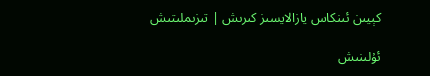كېيىن ئىنكاس يازالايسىز كىرىش | تىزىملىتىش

ئۇلىنىش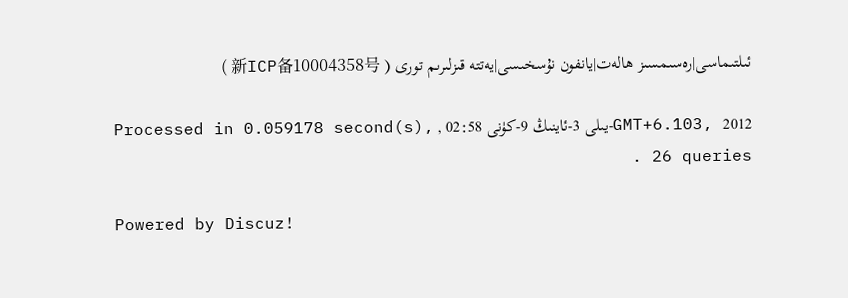ئىلتىماسى|رەسىمسىز ھالەت|يانفون نۇسخىسى|يەتتە قىزلىرىم تورى ( 新ICP备10004358号 )

GMT+6.103, 2012-يىلى 3-ئاينىڭ 9-كۈنى 02:58 , Processed in 0.059178 second(s), 26 queries .

Powered by Discuz!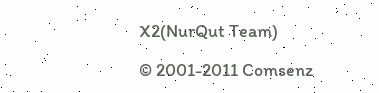X2(NurQut Team)

© 2001-2011 Comsenz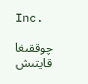Inc.

چوققىغا قايتىش